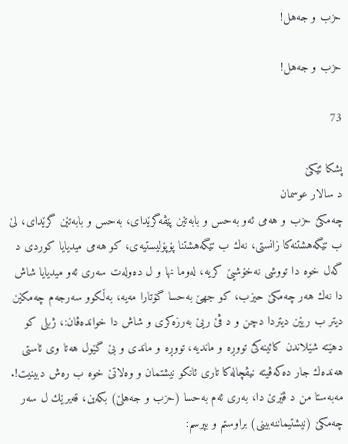حزب و جه‌هل!

حزب و جه‌هل!

73

پشكا ئێكێ
د سالار عوسمان
چه‌مكێ حزب و هه‌می ئه‌و به‌حس و بابه‌تێن پێڤه‌گرێدای، به‌حس و بابه‌تێن گرێدای، لێ ب تێگه‌هشتنه‌كا زانستی، نه‌ك ب تێگه‌هشتنا پۆپۆلیستیه‌ی، كو هه‌می میدیایا كوردی د گه‌ل خوه‌ دا تووشی نه‌خۆشیێ كریه‌، له‌وما نها و ل ده‌وله‌ت سه‌ری ئه‌و میدیایا شاش دا نه‌ك هه‌ر چه‌مكێ حیزب، كو جهێ به‌حسا گۆتارا مه‌یه‌، به‌ڵكوو سه‌رجه‌م چه‌مكێن دیتر ب ریێن دیتردا دچن و د ڤێ ریێ به‌رزه‌كری و شاش دا خوانده‌ڤان:، ژبلی كو دهێته‌ شێلاندن كائینه‌كێ تووڕه‌ و ماندیه‌، تووڕه‌ و ماندی و بێ گێول هه‌تا وی ئاستی هه‌نده‌ك جار ده‌كه‌ڤیته‌ نیڤچاله‌كا تاری ئانكو نیشتمان و وه‌لاتێ خوه‌ ب ره‌ش دبینیت!.
مه‌به‌ستا من د ڤێرێ دا، به‌ری ئه‌م به‌حسا (حزب و جه‌هلێ) بكه‌ین، قه‌یرێك ل سه‌ر چه‌مكێ (نیشتیماننه‌بینی) براوستم و بپرسم: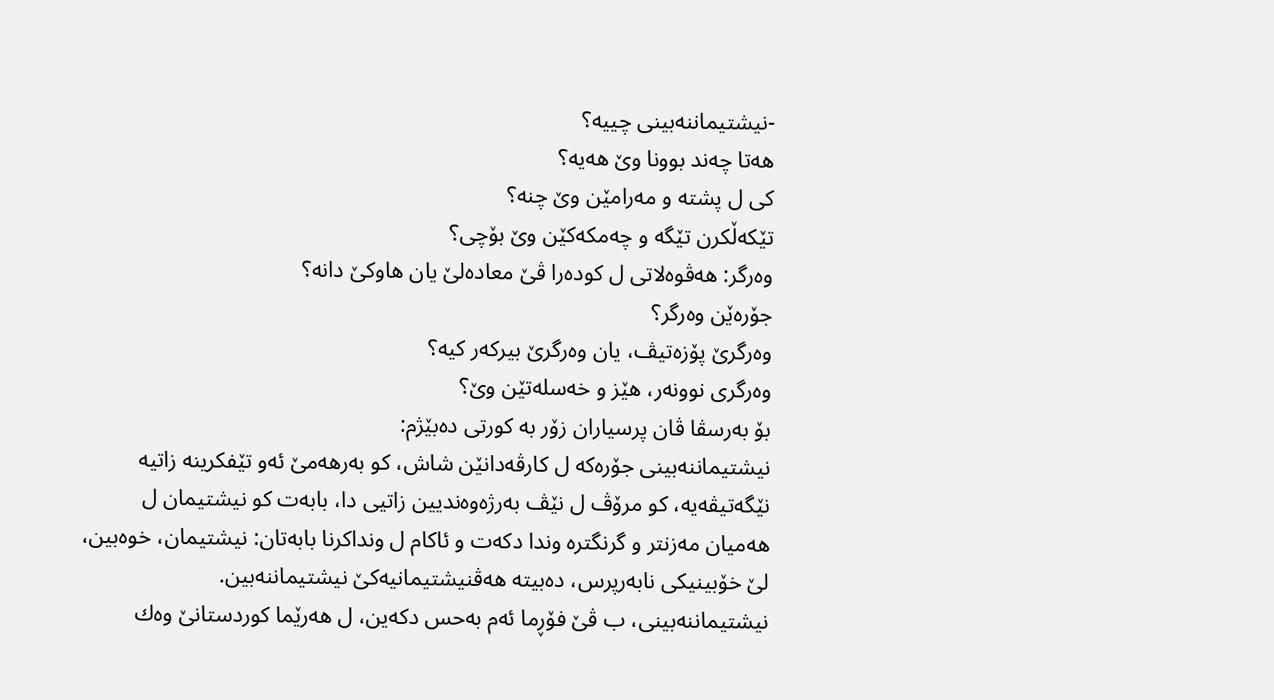-نیشتیماننه‌بینی چییه‌؟
هه‌تا چه‌ند بوونا وێ هه‌یه‌؟
كی ل پشته‌ و مه‌رامێن وێ چنه‌؟
تێكه‌ڵكرن تێگه‌ و چه‌مكه‌كێن وێ بۆچی؟
وه‌رگر: هه‌ڤوه‌لاتی ل كوده‌را ڤێ معاده‌لێ یان هاوكێ دانه‌؟
جۆره‌ێن وه‌رگر؟
وه‌رگرێ پۆزه‌تیڤ، یان وه‌رگرێ بیركه‌ر كیه‌؟
وه‌رگری نوونه‌ر، هێز و خه‌سله‌تێن وێ؟
بۆ به‌رسڤا ڤان پرسیاران زۆر به‌ كورتی ده‌بێژم:
نیشتیماننه‌بینی جۆره‌كه‌ ل كارڤه‌دانێن شاش، كو به‌رهه‌مێ ئه‌و تێفكرینه‌ زاتیه‌ نێگه‌تیڤه‌یه‌، كو مرۆڤ ل نێڤ به‌رژه‌وه‌ندیین زاتیی دا، بابه‌ت كو نیشتیمان ل هه‌میان مه‌زنتر و گرنگتره‌ وندا دكه‌ت و ئاكام ل ونداكرنا بابه‌تان: نیشتیمان، خوه‌بین، لێ خۆبینیكی نابه‌رپرس، ده‌بیته‌ هه‌ڤنیشتیمانیه‌كێ نیشتیماننه‌بین.
نیشتیماننه‌بینی، ب ڤێ فۆڕما ئه‌م به‌حس دكه‌ین، ل هه‌رێما كوردستانێ وه‌ك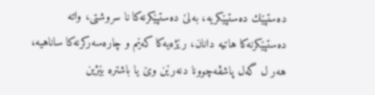ده‌ستپێك ده‌ستپێكریه‌، به‌لێ ده‌ستپێكرنه‌كا نا سروشتی، واته‌ ده‌ستپێكرنه‌كا هاتیه‌ دانان، رێژه‌یه‌كا كه‌ێم و چاره‌سه‌ركرنه‌كا ساناهیه‌، هه‌ر ل گه‌ل پاشڤه‌چوونا دنه‌رێن وێ یا باشتره‌ بێژین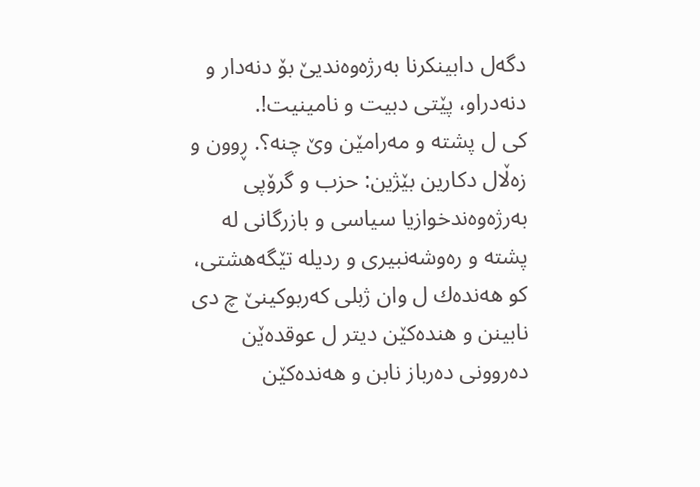دگه‌ل دابینكرنا به‌رژه‌وه‌ندیێ بۆ دنه‌دار و دنه‌دراو، پێتی دبیت و نامینیت!.
كی ل پشته‌ و مه‌رامێن وێ چنه‌؟. ڕوون و زه‌ڵال دكارین بێژین: حزب و گرۆپی به‌رژه‌وه‌ندخوازیا سیاسی و بازرگانی له‌ پشته‌ و ره‌وشه‌نبیری و ردیله‌ تێگه‌هشتی، كو هه‌نده‌ك ل وان ژبلی كه‌ربوكینێ چ دی نابینن و هنده‌كێن دیتر ل عوقده‌ێن ده‌روونی ده‌رباز نابن و هه‌نده‌كێن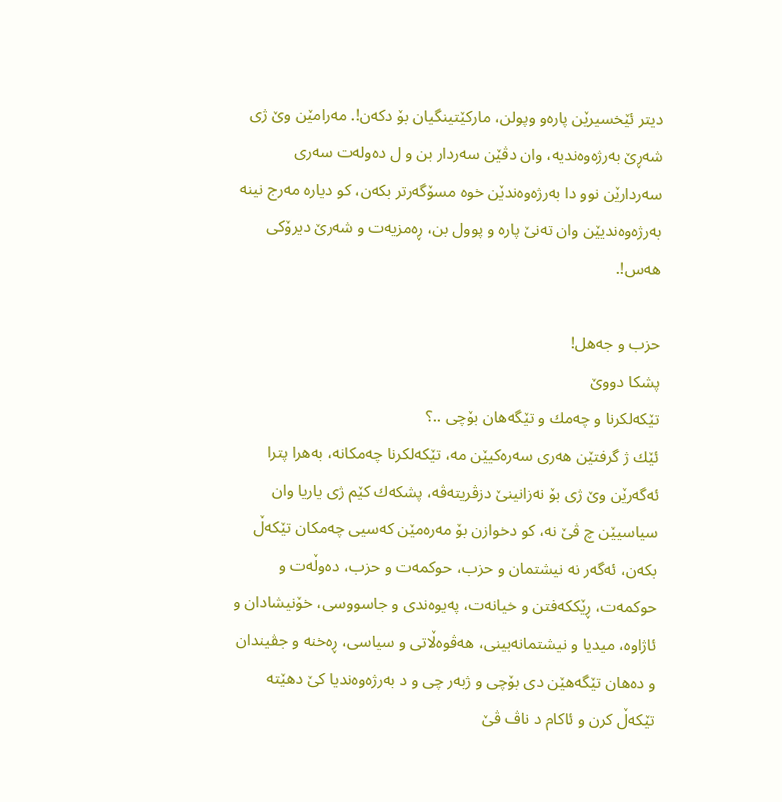دیتر ئێخسیرێن پاره‌و وپولن، ماركێتینگیان بۆ دكه‌ن!. مه‌رامێن وێ ژی شه‌ڕێ به‌رژه‌وه‌ندیه‌، وان دڤێن سه‌ردار بن و ل ده‌وله‌ت سه‌ری سه‌ردارێن نوو دا به‌رژه‌وه‌ندێن خوه‌ مسۆگه‌رتر بكه‌ن، كو دیاره‌ مه‌رج نینه‌ به‌رژه‌وه‌ندیێن وان ته‌نێ پاره‌ و پوول بن، ڕه‌مزیه‌ت و شه‌رێ دیرۆكی هه‌س!.

حزب و جه‌هل!
پشكا دووێ
تێكه‌لكرنا و چه‌مك و تێگه‌هان بۆچى ..؟
ئێك ژ گرفتێن هه‌ری سه‌ره‌كیێن مه‌، تێكه‌لكرنا چه‌مكانه‌، به‌هرا پترا ئه‌گه‌رێن وێ ژی بۆ نه‌زانینێ دزڤریته‌ڤه‌، پشكه‌ك كێم ژی یاریا وان سیاسیێن چ ڤێ نه‌، كو دخوازن بۆ مه‌ره‌مێن كه‌سیی چه‌مكان تێكه‌ڵ بكه‌ن، ئه‌گه‌ر نه‌ نیشتمان و حزب، حوكمه‌ت و حزب، ده‌وڵه‌ت و حوكمه‌ت، ڕێككه‌فتن و خیانه‌ت، په‌یوه‌ندی و جاسووسی، خۆنیشادان و ئاژاوه‌، میدیا و نیشتمانه‌بینی، هه‌ڤوه‌ڵاتی و سیاسی، ڕه‌خنه‌ و جڤیندان و ده‌هان تێگه‌هێن دی بۆچی و ژبه‌ر چی و د به‌رژه‌وه‌ندیا كێ دهێته‌ تێكه‌ڵ كرن و ئاكام د ناڤ ڤێ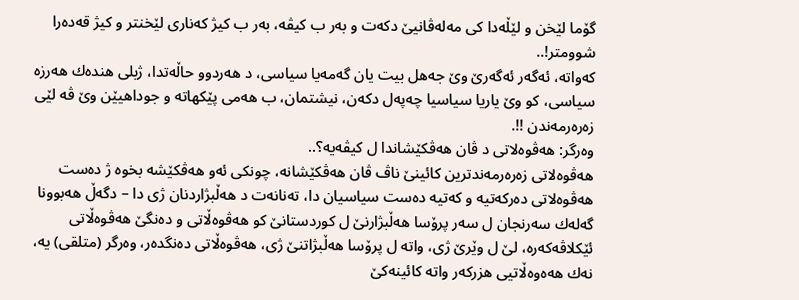گۆما لێخن و لێڵه‌دا كی مه‌له‌ڤانیێ دكه‌ت و به‌ر ب كیڤه‌، به‌ر ب كیژ كه‌ناری لێخنتر و كیژ قه‌ده‌را شوومتر!..
كه‌واته‌، ئه‌گه‌ر ئه‌گه‌رێ وێ جه‌هل بیت یان گه‌مه‌یا سیاسی، د هه‌ردوو حاڵه‌تدا، ژبلی هنده‌ك هه‌رزه‌ سیاسی، كو وێ یاریا سیاسیا چه‌په‌ل دكه‌ن، نیشتمان، ب هه‌می پێكهاته‌ و جوداهیێن وێ ڤه‌ لێی زه‌ره‌رمه‌ندن !!.
وه‌رگر: هه‌ڤوه‌لاتی د ڤان هه‌ڤكێشاندا ل كیڤه‌یه‌؟..
هه‌ڤوه‌لاتی زه‌ره‌رمه‌ندترین كائینێ ناڤ ڤان هه‌ڤكێشانه‌، چونكی ئه‌و هه‌ڤكێشه‌ بخوه‌ ژ ده‌ست هه‌ڤوه‌لاتی ده‌ركه‌تیه‌ و كه‌تیه‌ ده‌ست سیاسیان دا، ته‌نانه‌ت د هه‌ڵبژاردنان ژی دا – دگه‌ڵ هه‌بوونا گه‌له‌ك سه‌رنجان ل سه‌ر پرۆسا هه‌ڵبژارنێ ل كوردستانێ كو هه‌ڤوه‌ڵاتی و ده‌نگێ هه‌ڤوه‌ڵاتی ئێكلاڤه‌كه‌ره‌، لێ ل وێرێ ژی، واته‌ ل پرۆسا هه‌ڵبژاتنێ ژی، هه‌ڤوه‌ڵاتی ده‌نگده‌ر، وه‌رگر (متلقی) یه‌، نه‌ك هه‌ه‌وه‌ڵاتیی هزركه‌ر واته‌ كائینه‌كێ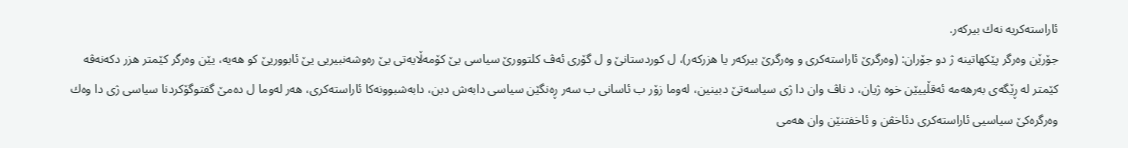ئاراسته‌كریه‌ نه‌ك بیركه‌ر.
جۆرێن وه‌رگر پێكهاتینه‌ ژ دو جۆران: (وه‌رگرێ ئاراسته‌كری و وه‌رگرێ بیركه‌ر یا هزركه‌ر)، ل كوردستانێ و ل گۆری ئه‌ڤ كلتوورێ سیاسی یێ كۆمه‌ڵایه‌تی یێ ره‌وشه‌نبیریی یێ ئابووریێ كو هه‌یه‌، یێن وه‌رگر كێمتر هزر دكه‌نه‌ڤه‌ كێمتر له‌ ڕێگه‌ی به‌رهه‌مه‌ ئه‌قڵییێن خوه‌ ژیان، د ناڤ وان دا ژی سیاسه‌تێ دبینین، له‌وما زۆر ب ئاسانی ب سه‌ر ڕه‌نگێن سیاسی دابه‌ش دبن، دابه‌شبوونه‌كا ئاراسته‌كری، هه‌ر له‌وما ل ده‌مێ گفتوگۆكردنا سیاسی ژی دا وه‌ك وه‌رگره‌كێ سیاسیی ئاراسته‌كری دئاخڤن و ئاخفتنێن وان هه‌می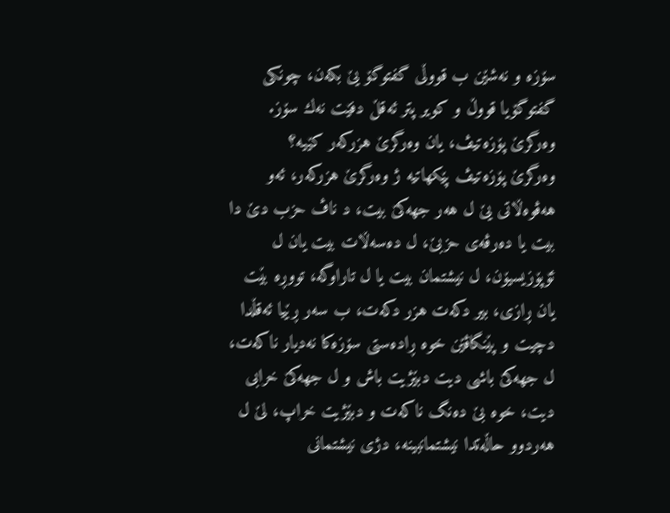سۆزه‌ و نه‌شێن ب قووڵی گفتوگۆ یێ بكه‌ن، چونكی گفتوگۆیا قووڵ و كویر پتر ئه‌قڵ دفێت نه‌ك سۆز.
وه‌رگرێ پۆزه‌تیڤ، یان وه‌رگرێ هزركه‌ر كێیه‌؟
وه‌رگرێ پۆزه‌تیڤ پێكهاتیه‌ ژ وه‌رگرێ هزركه‌ر، ئه‌و هه‌ڤوه‌ڵاتی یێ ل هه‌ر جهه‌كێ بیت، د ناڤ حزب دێ دا بیت یا ده‌رڤه‌ی حزبێ، ل ده‌سه‌ڵات بیت یان ل ئۆپۆزیسیۆن، ل نیشتمان بیت یا ل تاراوگه‌، تووڕه‌ بێت یان ڕازی، بیر دكه‌ت هزر دكه‌ت، ب سه‌ر ڕێیا ئه‌قڵدا دچیت و پێنگاڤێن خوه‌ ڕاده‌ستی سۆزه‌كا نه‌دیار ناكه‌ت، ل جهه‌كێ باشی دیت دبێژیت باش و ل جهه‌كێ خرابی دیت، خوه‌ بێ ده‌نگ ناكه‌ت و دبێژیت خراپ، لێ ل هه‌ردوو حاڵه‌تدا نیشتمانبینه‌، دژی نیشتمانی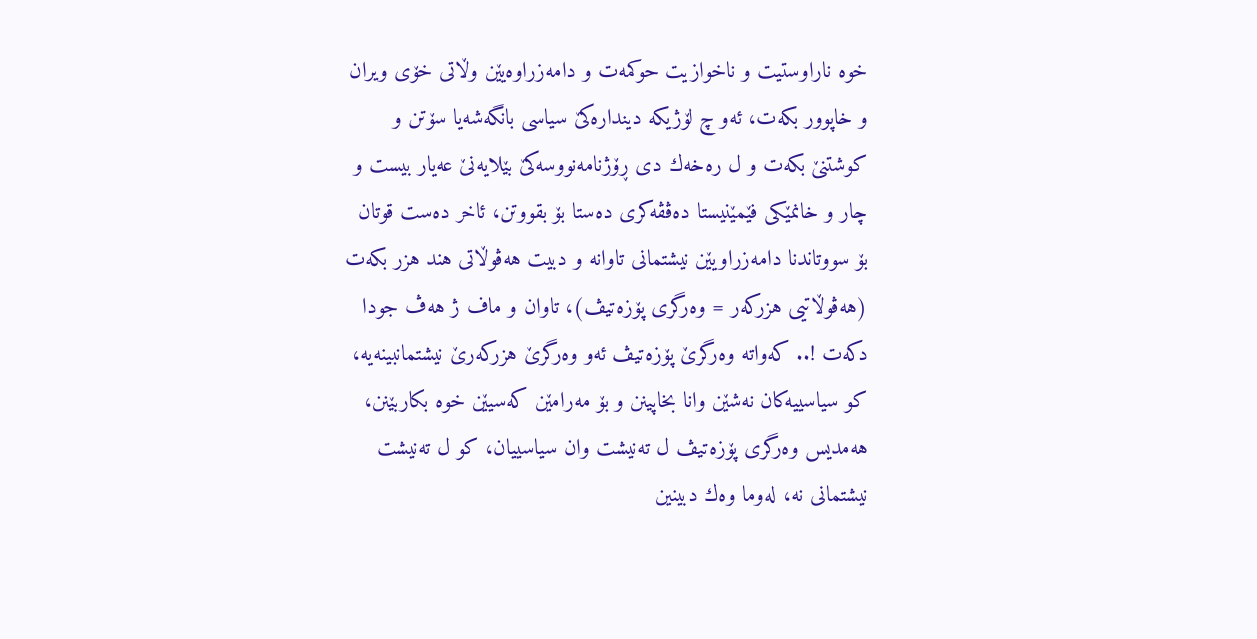خوه‌ ناراوستیت و ناخوازیت حوكمه‌ت و دامه‌زراوه‌یێن وڵاتی خۆی ویران و خاپوور بكه‌ت، ئه‌و چ لۆژیكه‌ دینداره‌كێ سیاسی بانگه‌شه‌یا سۆتن و كوشتنێ بكه‌ت و ل ره‌خه‌ك دی ڕۆژنامه‌نووسه‌كێ بێلایه‌نێ عه‌یار بیست و چار و خانمێكی فێمێنیستا ده‌ڤڤه‌كری ده‌ستا بۆ بقووتن، ئاخر ده‌ست قوتان بۆ سووتاندنا دامه‌زراویێن نیشتمانی تاوانه‌ و دبیت هه‌ڤوڵاتی هند هزر بكه‌ت (هه‌ڤوڵاتیی هزركه‌ر = وه‌رگری پۆزه‌تیڤ)، تاوان و ماف ژ هه‌ڤ جودا دكه‌ت !.. كه‌واته‌ وه‌رگرێ پۆزه‌تیڤ ئه‌و وه‌رگرێ هزركه‌رێ نیشتمانبینه‌یه‌، كو سیاسییه‌كان نه‌شێن وانا بخاپینن و بۆ مه‌رامێن كه‌سیێن خوه‌ بكاربێنن، هه‌مدیس وه‌رگری پۆزه‌تیڤ ل ته‌نیشت وان سیاسییان، كو ل ته‌نیشت نیشتمانی نه‌، له‌وما وه‌ك دبینین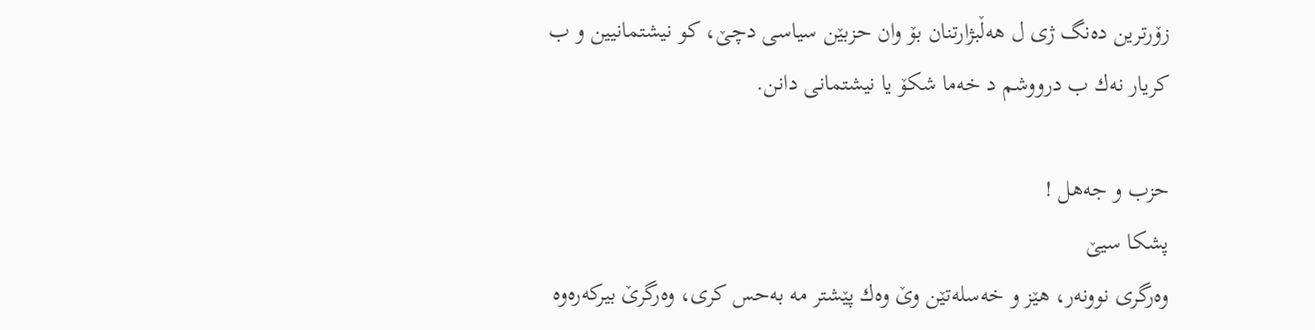زۆرترین ده‌نگ ژی ل هه‌ڵبژارتنان بۆ وان حزبێن سیاسی دچێ، كو نیشتمانیین و ب كریار نه‌ك ب درووشم د خه‌ما شكۆ یا نیشتمانی دانن.

حزب و جه‌هل !
پشكا سیێ
وه‌رگری نوونه‌ر، هێز و خه‌سله‌تێن وێ وه‌ك پێشتر مه‌ به‌حس كری، وه‌رگرێ بیركه‌ره‌وه‌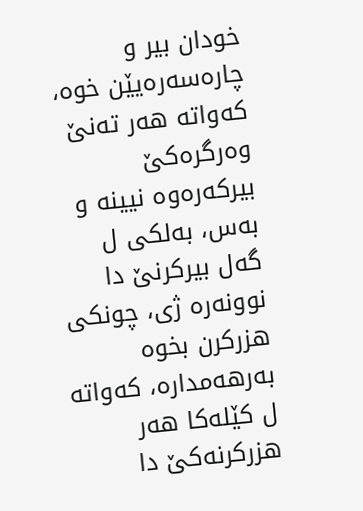خودان بیر و چاره‌سه‌ره‌یێن خوه‌، كه‌واته‌ هه‌ر ته‌نێ وه‌رگره‌كێ بیركه‌ره‌وه‌ نیینه‌ و به‌س، به‌لكی ل گه‌ل بیركرنێ دا نوونه‌ره‌ ژی، چونكی هزركرن بخوه‌ به‌رهه‌مداره‌، كه‌واته‌ ل كێله‌كا هه‌ر هزركرنه‌كێ دا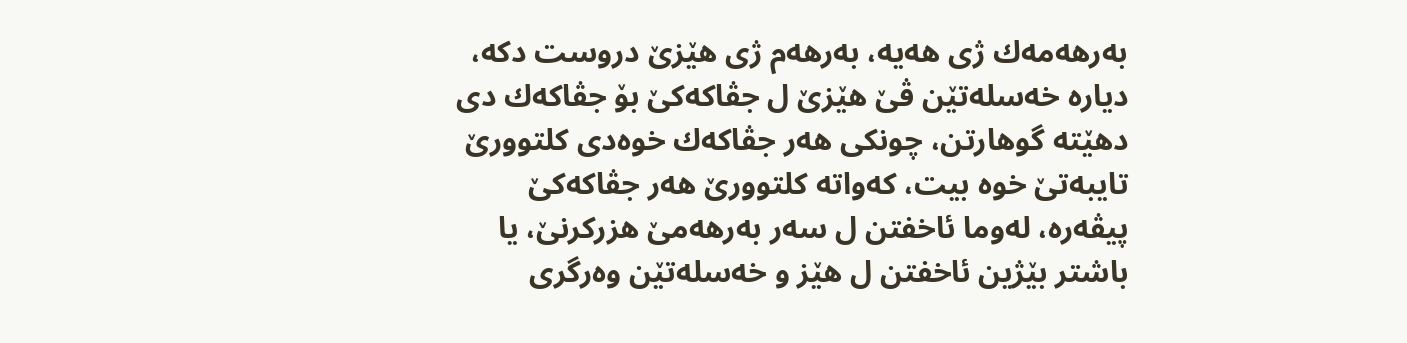به‌رهه‌مه‌ك ژی هه‌یه‌، به‌رهه‌م ژی هێزێ دروست دكه‌، دیاره‌ خه‌سله‌تێن ڤێ هێزێ ل جڤاكه‌كێ بۆ جڤاكه‌ك دی دهێته‌ گوهارتن، چونكی هه‌ر جڤاكه‌ك خوه‌دی كلتوورێ تایبه‌تێ خوه‌ بیت، كه‌واته‌ كلتوورێ هه‌ر جڤاكه‌كێ پیڤه‌ره‌، له‌وما ئاخفتن ل سه‌ر به‌رهه‌مێ هزركرنێ، یا باشتر بێژین ئاخفتن ل هێز و خه‌سله‌تێن وه‌رگری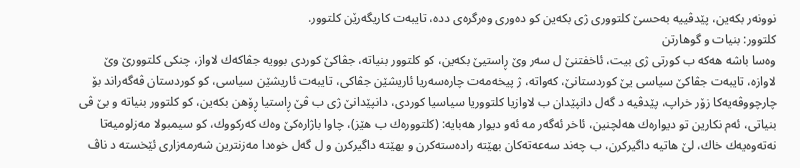نوونه‌ر بكه‌ین، پێدڤییه‌ به‌حسێ كلتووری ژی بكه‌ین كو ده‌وری وه‌رگره‌ی دده‌، تایبه‌ت كاریگه‌رێن كلتوور.
كلتوور: بنیات و گوهارتن
وه‌سا باشه‌ هه‌كه‌ ب كورتی ژی بیت، ئاخفتنێ ل سه‌ر وێ ڕاستیێ بكه‌ین، كو كلتوور بنیاته‌، جڤاكێ كوردی بوویه‌ جڤاكه‌ك لاواز، چنكی كلتوورێ وێ لاوازه‌، تایبه‌ت جڤاكێ سیاسی یێ كوردستانێ، كه‌واته‌، ژ پیخه‌مه‌ت چاره‌سه‌ریا ئاریشێن جڤاكی، تایبه‌ت ئاریشێن سیاسی، كو كوردستان ڤه‌گه‌راند بۆ چارچووڤه‌یه‌كا زۆر خراپ، پێدڤیه‌ د گه‌ل دانپێدان ب لاوازیا كلتووریا سیاسیا كوردى، دانپێدانێ ژى ب ڤێ ڕاستیا ڕۆهن بكه‌ین، كو كلتوور بنیاته‌ و بێ ڤى بنیاتى، ئه‌م نكارین تو دیواره‌ك هه‌لچنین، ئاخر ئه‌گه‌ر مه‌ ئه‌و دیوار هه‌بایه‌: (كلتووره‌ك ب هێز)، چاوا باژاره‌كێ وه‌ك كه‌ركووك، كو سیمبولا مه‌زلومیه‌تا نه‌ته‌وه‌یه‌ك خاك، لێ هاتیه‌ داگیركرن، ب چه‌ند سه‌عه‌ته‌كان بهێته‌ راده‌سته‌كرن و بهێته‌ داگیركرن و ل گه‌ل خوه‌دا مه‌زنترین شه‌رمه‌زاری ئێخسته‌ د ناڤ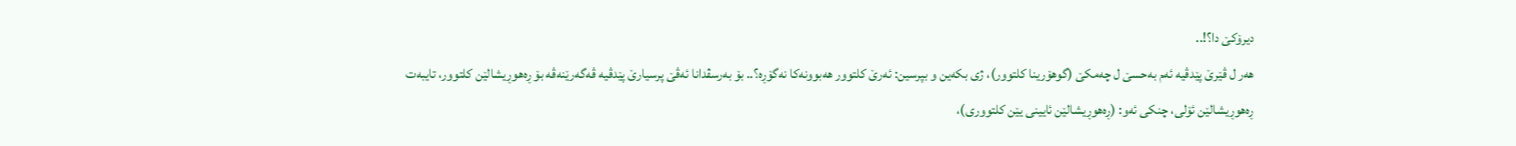دیرۆكێ دا؟!..
هه‌ر ل ڤێرێ پێدڤیه‌ ئه‌م به‌حسێ ل چه‌مكێ (گوهۆرینا كلتوور)، ژی بكه‌ین و بپرسین: ئه‌رێ كلتوور هه‌بوونه‌كا نه‌گۆڕه‌؟.. بۆ به‌رسڤدانا ئه‌ڤێ پرسیارێ پێدڤیه‌ ڤه‌گه‌رێنه‌ڤه‌ بۆ ڕه‌هوڕیشالێن كلتوور، تایبه‌ت ڕه‌هوڕیشالێن ئۆلی، چنكی ئه‌و: (ڕه‌هوڕیشالێن ئایینى یێن كلتوورى)،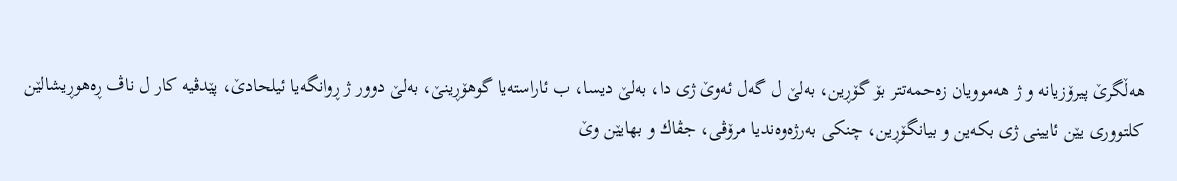هه‌ڵگرێ پیرۆزیانه‌ و ژ هه‌موویان زه‌حمه‌تتر بۆ گۆڕین، به‌لێ ل گه‌ل ئه‌وێ ژى دا، به‌لێ دیسا، ب ئاراسته‌یا گوهۆڕینێ، به‌لێ دوور ژ ڕوانگه‌یا ئیلحادێ، پێدڤیه‌ كار ل ناڤ ڕه‌هوڕیشالێن كلتووری یێن ئایینی ژى بكه‌ین و بیانگۆڕین، چنكی به‌رژه‌وه‌ندیا مرۆڤى، جڤاك و بهایێن وێ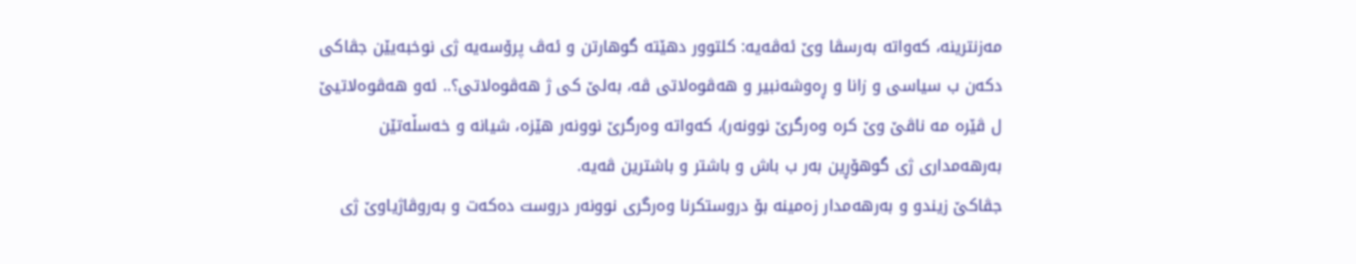مه‌زنترینه‌، كه‌واته‌ به‌رسڤا وێ ئه‌ڤه‌یه‌: كلتوور دهێته‌ گوهارتن و ئه‌ڤ پرۆسه‌یه‌ ژی نوخبه‌یێن جڤاكی دكه‌ن ب سیاسی و زانا و ڕه‌وشه‌نبیر و هه‌ڤوه‌لاتی ڤه‌، به‌لێ كی ژ هه‌ڤوه‌لاتی؟.. ئه‌و هه‌ڤوه‌لاتیێ ل ڤێره‌ مه‌ ناڤێ وێ كره‌ وه‌رگرێ نوونه‌ر)، كه‌واته‌ وه‌رگرێ نوونه‌ر هێزه‌، شیانه‌ و خه‌سڵه‌تێن به‌رهه‌مداری ژی گوهۆڕین به‌ر ب باش و باشتر و باشترین ڤه‌یه‌.
جڤاكێ زیندو و به‌رهه‌مدار زه‌مینه‌ بۆ دروستكرنا وه‌رگری نوونه‌ر دروست ده‌كه‌ت و به‌روڤاژیاوێ ژی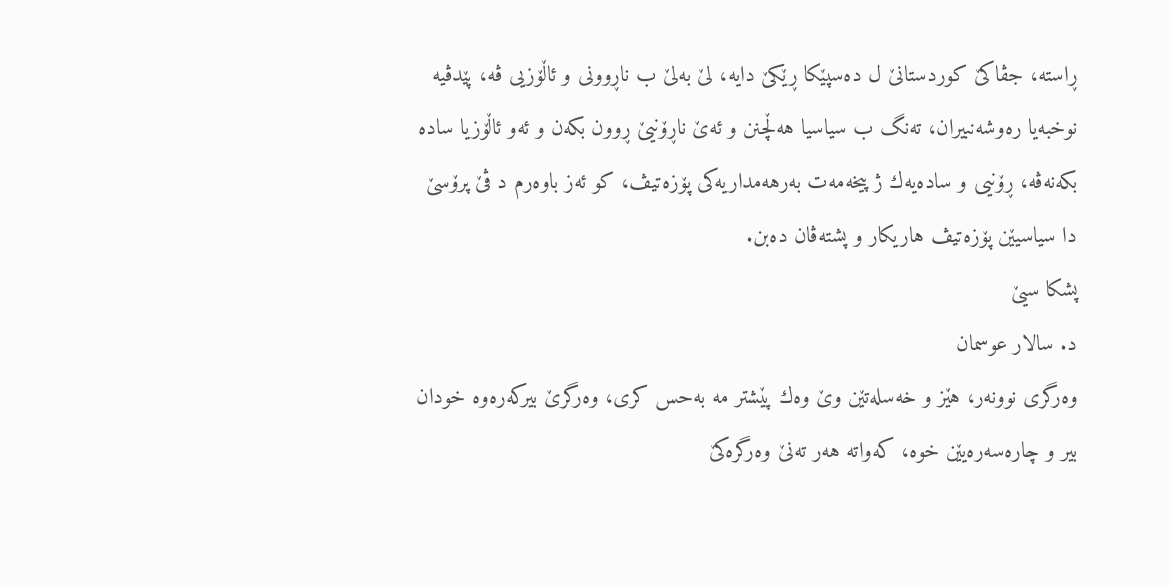ڕاسته‌، جڤاكێ كوردستانێ ل ده‌سپێكا ڕێكێ دایه‌، لێ به‌لێ ب ناڕوونی و ئاڵۆزیی ڤه‌، پێدڤیه‌ نوخبه‌یا ره‌وشه‌نبیران، ته‌نگ ب سیاسیا هه‌ڵچنن و ئه‌ێ ناڕۆنیێ ڕوون بكه‌ن و ئه‌و ئاڵۆزیا ساده‌ بكه‌نه‌ڤه‌، ڕۆنیی و ساده‌یه‌ك ژ پیخه‌مه‌ت به‌رهه‌مداریه‌كی پۆزه‌تیڤ، كو ئه‌ز باوه‌رم د ڤێ پرۆسێ دا سیاسیێن پۆزه‌تیڤ هاریكار و پشته‌ڤان ده‌بن.
پشكا سیێ
د. سالار عوسمان
وه‌رگری نوونه‌ر، هێز و خه‌سله‌تێن وێ وه‌ك پێشتر مه‌ به‌حس كری، وه‌رگرێ بیركه‌ره‌وه‌ خودان بیر و چاره‌سه‌ره‌یێن خوه‌، كه‌واته‌ هه‌ر ته‌نێ وه‌رگره‌كێ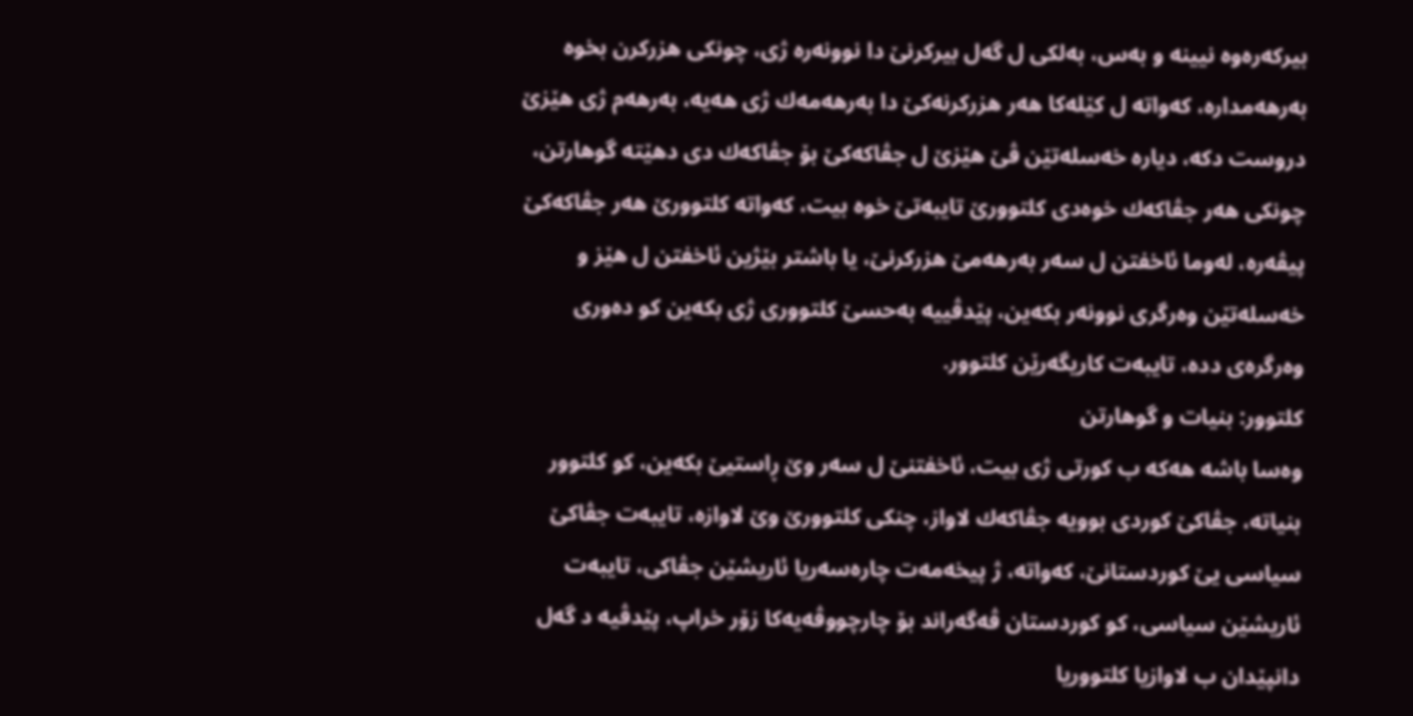بیركه‌ره‌وه‌ نیینه‌ و به‌س، به‌لكی ل گه‌ل بیركرنێ دا نوونه‌ره‌ ژی، چونكی هزركرن بخوه‌ به‌رهه‌مداره‌، كه‌واته‌ ل كێله‌كا هه‌ر هزركرنه‌كێ دا به‌رهه‌مه‌ك ژی هه‌یه‌، به‌رهه‌م ژی هێزێ دروست دكه‌، دیاره‌ خه‌سله‌تێن ڤێ هێزێ ل جڤاكه‌كێ بۆ جڤاكه‌ك دی دهێته‌ گوهارتن، چونكی هه‌ر جڤاكه‌ك خوه‌دی كلتوورێ تایبه‌تێ خوه‌ بیت، كه‌واته‌ كلتوورێ هه‌ر جڤاكه‌كێ پیڤه‌ره‌، له‌وما ئاخفتن ل سه‌ر به‌رهه‌مێ هزركرنێ، یا باشتر بێژین ئاخفتن ل هێز و خه‌سله‌تێن وه‌رگری نوونه‌ر بكه‌ین، پێدڤییه‌ به‌حسێ كلتووری ژی بكه‌ین كو ده‌وری وه‌رگره‌ی دده‌، تایبه‌ت كاریگه‌رێن كلتوور.
كلتوور: بنیات و گوهارتن
وه‌سا باشه‌ هه‌كه‌ ب كورتی ژی بیت، ئاخفتنێ ل سه‌ر وێ ڕاستیێ بكه‌ین، كو كلتوور بنیاته‌، جڤاكێ كوردی بوویه‌ جڤاكه‌ك لاواز، چنكی كلتوورێ وێ لاوازه‌، تایبه‌ت جڤاكێ سیاسی یێ كوردستانێ، كه‌واته‌، ژ پیخه‌مه‌ت چاره‌سه‌ریا ئاریشێن جڤاكی، تایبه‌ت ئاریشێن سیاسی، كو كوردستان ڤه‌گه‌راند بۆ چارچووڤه‌یه‌كا زۆر خراپ، پێدڤیه‌ د گه‌ل دانپێدان ب لاوازیا كلتووریا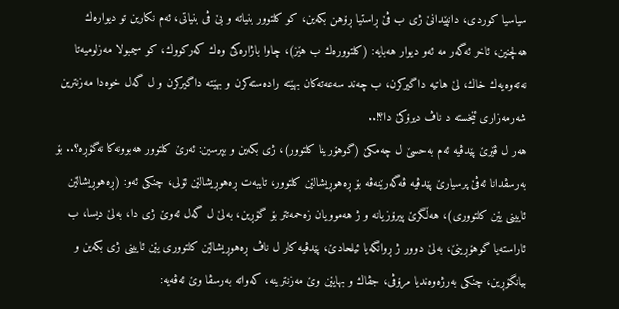سیاسیا كوردى، دانپێدانێ ژى ب ڤێ ڕاستیا ڕۆهن بكه‌ین، كو كلتوور بنیاته‌ و بێ ڤى بنیاتى، ئه‌م نكارین تو دیواره‌ك هه‌لچنین، ئاخر ئه‌گه‌ر مه‌ ئه‌و دیوار هه‌بایه‌: (كلتووره‌ك ب هێز)، چاوا باژاره‌كێ وه‌ك كه‌ركووك، كو سیمبولا مه‌زلومیه‌تا نه‌ته‌وه‌یه‌ك خاك، لێ هاتیه‌ داگیركرن، ب چه‌ند سه‌عه‌ته‌كان بهێته‌ راده‌سته‌كرن و بهێته‌ داگیركرن و ل گه‌ل خوه‌دا مه‌زنترین شه‌رمه‌زاری ئێخسته‌ د ناڤ دیرۆكێ دا؟!..
هه‌ر ل ڤێرێ پێدڤیه‌ ئه‌م به‌حسێ ل چه‌مكێ (گوهۆرینا كلتوور)، ژی بكه‌ین و بپرسین: ئه‌رێ كلتوور هه‌بوونه‌كا نه‌گۆڕه‌؟.. بۆ به‌رسڤدانا ئه‌ڤێ پرسیارێ پێدڤیه‌ ڤه‌گه‌رێنه‌ڤه‌ بۆ ڕه‌هوڕیشالێن كلتوور، تایبه‌ت ڕه‌هوڕیشالێن ئۆلی، چنكی ئه‌و: (ڕه‌هوڕیشالێن ئایینى یێن كلتوورى)، هه‌ڵگرێ پیرۆزیانه‌ و ژ هه‌موویان زه‌حمه‌تتر بۆ گۆڕین، به‌لێ ل گه‌ل ئه‌وێ ژى دا، به‌لێ دیسا، ب ئاراسته‌یا گوهۆڕینێ، به‌لێ دوور ژ ڕوانگه‌یا ئیلحادێ، پێدڤیه‌ كار ل ناڤ ڕه‌هوڕیشالێن كلتووری یێن ئایینی ژى بكه‌ین و بیانگۆڕین، چنكی به‌رژه‌وه‌ندیا مرۆڤى، جڤاك و بهایێن وێ مه‌زنترینه‌، كه‌واته‌ به‌رسڤا وێ ئه‌ڤه‌یه‌: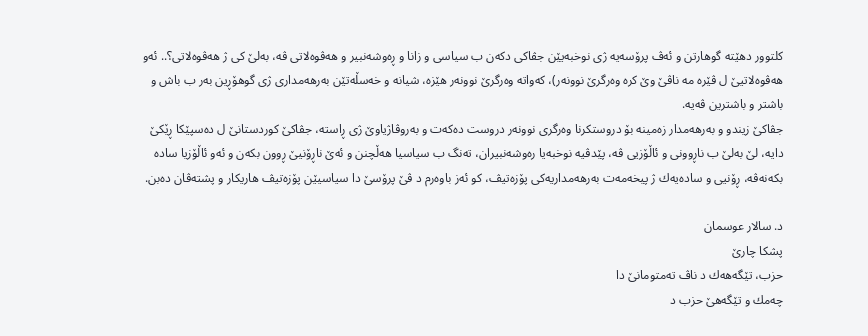كلتوور دهێته‌ گوهارتن و ئه‌ڤ پرۆسه‌یه‌ ژی نوخبه‌یێن جڤاكی دكه‌ن ب سیاسی و زانا و ڕه‌وشه‌نبیر و هه‌ڤوه‌لاتی ڤه‌، به‌لێ كی ژ هه‌ڤوه‌لاتی؟.. ئه‌و هه‌ڤوه‌لاتیێ ل ڤێره‌ مه‌ ناڤێ وێ كره‌ وه‌رگرێ نوونه‌ر)، كه‌واته‌ وه‌رگرێ نوونه‌ر هێزه‌، شیانه‌ و خه‌سڵه‌تێن به‌رهه‌مداری ژی گوهۆڕین به‌ر ب باش و باشتر و باشترین ڤه‌یه‌.
جڤاكێ زیندو و به‌رهه‌مدار زه‌مینه‌ بۆ دروستكرنا وه‌رگری نوونه‌ر دروست ده‌كه‌ت و به‌روڤاژیاوێ ژی ڕاسته‌، جڤاكێ كوردستانێ ل ده‌سپێكا ڕێكێ دایه‌، لێ به‌لێ ب ناڕوونی و ئاڵۆزیی ڤه‌، پێدڤیه‌ نوخبه‌یا ره‌وشه‌نبیران، ته‌نگ ب سیاسیا هه‌ڵچنن و ئه‌ێ ناڕۆنیێ ڕوون بكه‌ن و ئه‌و ئاڵۆزیا ساده‌ بكه‌نه‌ڤه‌، ڕۆنیی و ساده‌یه‌ك ژ پیخه‌مه‌ت به‌رهه‌مداریه‌كی پۆزه‌تیڤ، كو ئه‌ز باوه‌رم د ڤێ پرۆسێ دا سیاسیێن پۆزه‌تیڤ هاریكار و پشته‌ڤان ده‌بن.

د. سالار عوسمان
پشكا چارێ
حزب، تێگه‌هه‌ك د ناڤ ته‌متومانێ دا
چه‌مك و تێگه‌هێ حزب د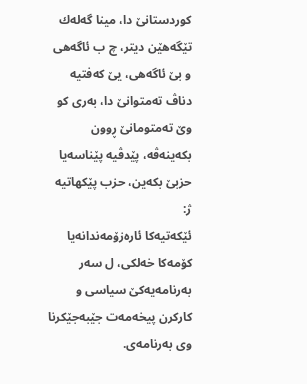كوردستانێ دا، مینا گه‌له‌ك تێگه‌هێن دیتر، چ ب ئاگه‌هی و بێ ئاگه‌هی، یێ كه‌فتیه‌ دناڤ ته‌متوانێ دا، به‌ری كو وێ ته‌متومانێ ڕوون بكه‌ینه‌ڤه‌، پێدڤیه‌ پێناسه‌یا حزبێ بكه‌ین، حزب پێكهاتیه‌ ژ:
ئێكه‌تیه‌كا ئاره‌زۆمه‌ندانه‌یا كۆمه‌كا خه‌لكی، ل سه‌ر به‌رنامه‌یه‌كێ سیاسی و كاركرن پیخه‌مه‌ت جێبه‌جێكرنا وی به‌رنامه‌ی.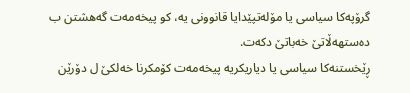گرۆپه‌كا سیاسی یا مۆله‌تپێدایا قانوونى یه‌، كو پیخه‌مه‌ت گه‌هشتن ب ده‌ستهه‌ڵاتێ خه‌باتێ دكه‌ت.
ڕێخستنه‌كا سیاسی یا دیاریكریه‌ پیخه‌مه‌ت كۆمكرنا خه‌لكێ ل دۆرێن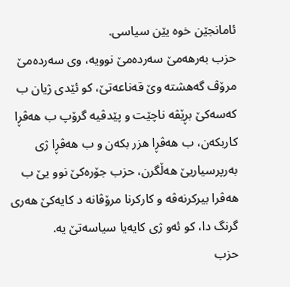ئامانجێن خوه‌ یێن سیاسی.
حزب به‌رهه‌مێ سه‌رده‌مێ نوویه‌، وی سه‌رده‌مێ مرۆڤ گه‌هشته‌ وێ قه‌ناعه‌تێ، كو ئێدی ژیان ب كه‌سه‌كێ بڕێڤه‌ ناچێت و پێدڤیه‌ گرۆپ ب هه‌ڤڕا كاربكه‌ن، ب هه‌ڤڕا هزر بكه‌ن و ب هه‌ڤڕا ژی به‌رپرسیاریێ هه‌ڵگرن، حزب جۆره‌كێ نوو یێ ب هه‌ڤرا بیركرنه‌ڤه‌ و كاركرنا مرۆڤانه‌ د كایه‌كێ هه‌ری گرنگ دا، كو ئه‌و ژی كایه‌یا سیاسه‌تێ یه‌.
حزب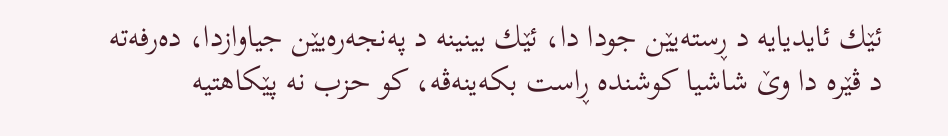ئێك ئایدیایه‌ د ڕسته‌یێن جودا دا، ئێك بینینه‌ د په‌نجه‌ره‌یێن جیاوازدا، ده‌رفه‌ته‌ د ڤێره‌ دا وێ شاشیا كوشنده‌ ڕاست بكه‌ینه‌ڤه‌، كو حزب نه‌ پێكاهتیه‌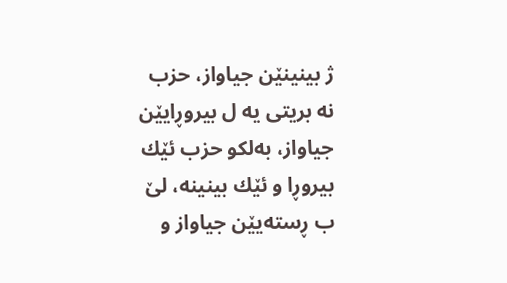ژ بینینێن جیاواز، حزب نه‌ بریتی یه‌ ل بیروڕایێن جیاواز، به‌لكو حزب ئێك بیروڕا و ئێك بینینه‌، لێ ب ڕسته‌یێن جیاواز و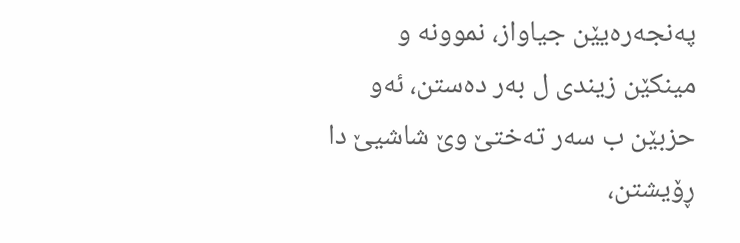په‌نجه‌ره‌یێن جیاواز، نموونه‌ و مینكێن زیندی ل به‌ر ده‌ستن، ئه‌و حزبێن ب سه‌ر ته‌ختێ وێ شاشیێ دا ڕۆیشتن،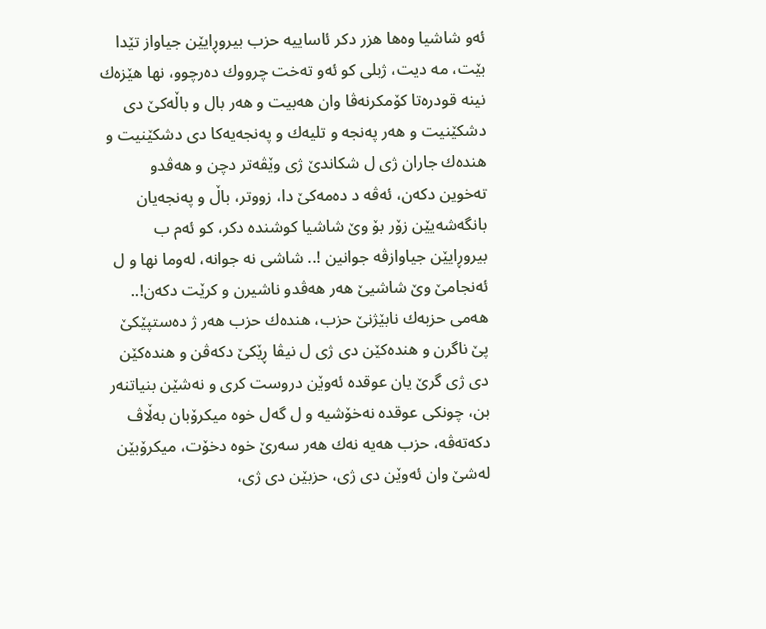ئه‌و شاشیا وه‌ها هزر دكر ئاساییه‌ حزب بیروڕایێن جیاواز تێدا بێت، مه‌ دیت، ژبلی كو ئه‌و ته‌خت چرووك ده‌رچوو، نها هێزه‌ك نینه‌ قودره‌تا كۆمكرنه‌ڤا وان هه‌بیت و هه‌ر بال و باڵه‌كێ دی دشكێنیت و هه‌ر په‌نجه‌ و تلیه‌ك و په‌نجه‌یه‌كا دی دشكێنیت و هنده‌ك جاران ژی ل شكاندێ ژی وێڤه‌تر دچن و هه‌ڤدو ته‌خوین دكه‌ن، ئه‌ڤه‌ د ده‌مه‌كێ دا، زووتر، باڵ و په‌نجه‌یان بانگه‌شه‌یێن زۆر بۆ وێ شاشیا كوشنده‌ دكر، كو ئه‌م ب بیروڕایێن جیاوازڤه‌ جوانین !.. شاشی نه‌ جوانه‌، له‌وما نها و ل ئه‌نجامێ وێ شاشیێ هه‌ر هه‌ڤدو ناشیرن و كرێت دكه‌ن!..
هه‌می حزبه‌ك نابێژنێ حزب، هنده‌ك حزب هه‌ر ژ ده‌ستپێكێ پێ ناگرن و هنده‌كێن دی ژی ل نیڤا ڕێكێ دكه‌ڤن و هنده‌كێن دی ژی گرێ یان عوقده‌ ئه‌وێن دروست كری و نه‌شێن بنیاتنه‌ر بن، چونكی عوقده‌ نه‌خۆشیه‌ و ل گه‌ل خوه‌ میكرۆبان به‌ڵاڤ دكه‌ته‌ڤه‌، حزب هه‌یه‌ نه‌ك هه‌ر سه‌رێ خوه‌ دخۆت، میكرۆبێن له‌شێ وان ئه‌وێن دی ژی، حزبێن دی ژی،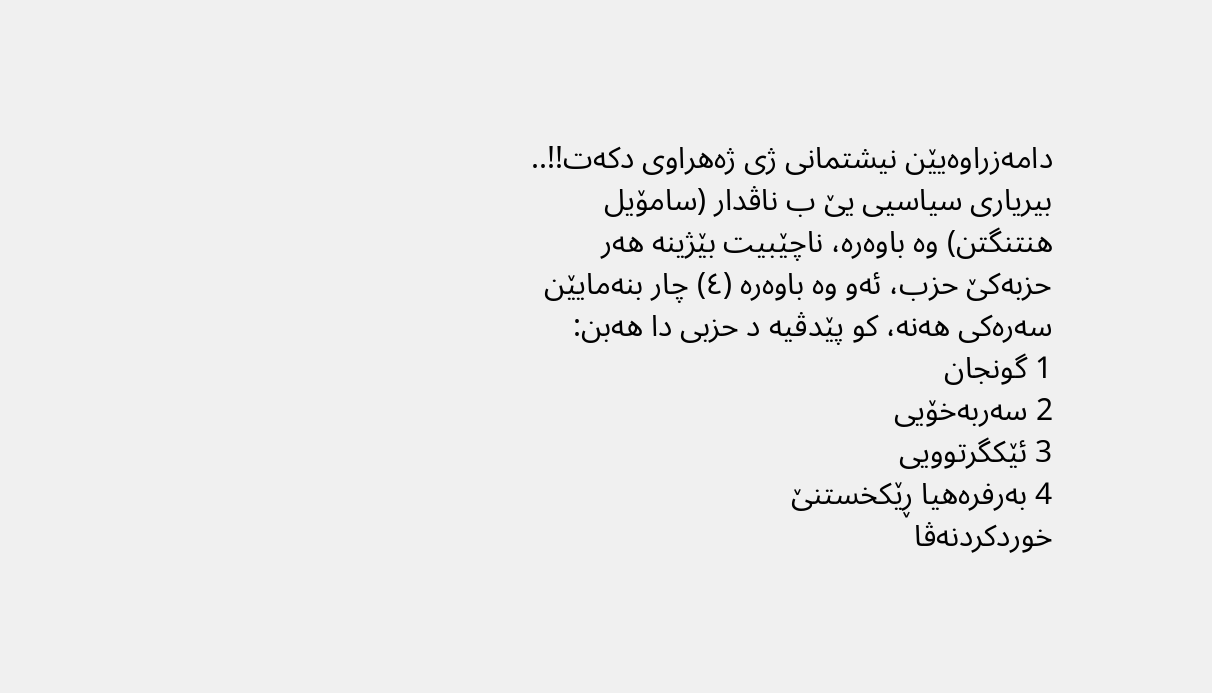دامه‌زراوه‌یێن نیشتمانی ژی ژه‌هراوی دكه‌ت!!..
بیریاری سیاسیی یێ ب ناڤدار (سامۆیل هنتنگتن) وه‌ باوه‌ره‌، ناچێبیت بێژینه‌ هه‌ر حزبه‌كێ حزب، ئه‌و وه‌ باوه‌ره‌ (٤) چار بنه‌مایێن سه‌ره‌كی هه‌نه‌، كو پێدڤیه‌ د حزبی دا هه‌بن:
1 گونجان
2 سه‌ربه‌خۆیی
3 ئێكگرتوویی
4 به‌رفره‌هیا ڕێكخستنێ
خوردكردنه‌ڤا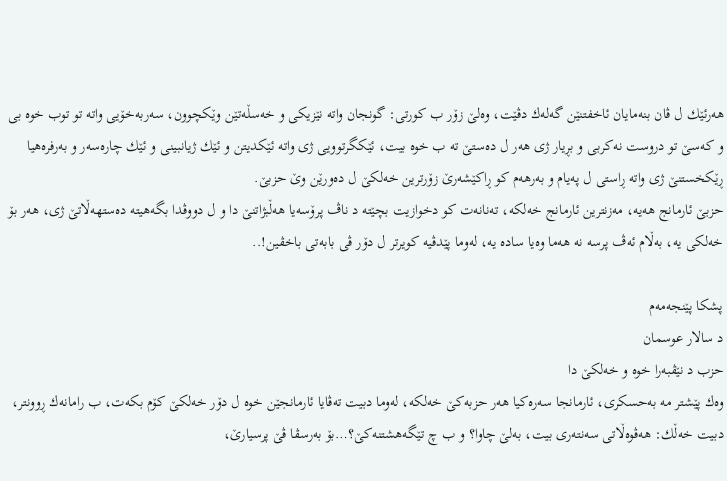هه‌رئێك ل ڤان بنه‌مایان ئاخفتنێن گه‌له‌ك دڤێت، وه‌لێ زۆر ب كورتی: گونجان واته‌ نێزیكی و خه‌سڵه‌تێن وێكچوون، سه‌ربه‌خۆیی واته‌ تو توب خوه‌ بی و كه‌سێ تو دروست نه‌كربی و بڕیار ژی هه‌ر ل ده‌ستێ ته‌ ب خوه‌ بیت، ئێكگرتوویی ژی واته‌ ئێكدیتن و ئێك ژیانبینی و ئێك چاره‌سه‌ر و به‌رفره‌هیا ڕێكخستنێ ژی واته‌ ڕاستی ل په‌یام و به‌رهه‌م كو ڕاكێشه‌رێ زۆرترین خه‌لكێ ل ده‌ورێن وێ حزبێ.
حزبێ ئارمانج هه‌یه‌، مه‌زنترین ئارمانج خه‌لكه‌، ته‌نانه‌ت كو دخوازیت بچێته‌ د ناڤ پرۆسه‌یا هه‌ڵبژاتنێ دا و ل دووڤدا بگه‌هیته‌ ده‌ستهه‌ڵاتێ ژی، هه‌ر بۆ خه‌لكی یه‌، به‌ڵام ئه‌ڤ پرسه‌ نه‌ هه‌ما وه‌یا ساده‌ یه‌، له‌وما پێدڤیه‌ كویرتر ل دۆر ڤی بابه‌تی باخڤین!..

پشكا پێنجه‌مه‌م
د سالار عوسمان
حزب د نێڤبه‌را خوه‌ و خه‌لكێ دا
وه‌ك پێشتر مه‌ به‌حسكرى، ئارمانجا سه‌ره‌كیا هه‌ر حزبه‌كێ خه‌لكه‌، له‌وما دبیت ته‌ڤایا ئارمانجێن خوه‌ ل دۆر خه‌لكێ كۆم بكه‌ت، ب رامانه‌ك ڕوونتر، دبیت خه‌ڵك: هه‌ڤوه‌ڵاتی سه‌نته‌رى بیت، به‌لێ چاوا؟ و ب چ تێگه‌هشتنه‌كێ؟…بۆ به‌رسڤا ڤێ پرسیارێ،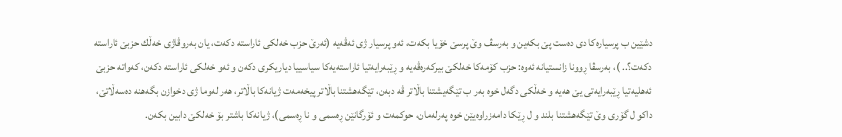دشێین ب پرسیاره‌كا دی ده‌ست پێ بكه‌ین و به‌رسڤ وێ پرسێ خۆیا بكه‌ت، ئه‌و پرسیار ژی ئه‌ڤه‌یه‌ (ئه‌رێ حزب خه‌لكی ئاراسته‌ دكه‌ت، یان به‌روڤاژی خه‌ڵك حزبێ ئاراسته‌ دكه‌ت؟.. )، به‌رسڤا ڕوونا زانستیانه‌ ئه‌وه‌: حزب كۆمه‌كا خه‌لكێ بیركه‌ره‌ڤه‌یه‌ و ڕێبه‌رایه‌تیا ئاراسته‌یه‌كا سیاسییا دیاریكری دكه‌ن و ئه‌و خه‌لكی ئاراسته‌ دكه‌ن، كه‌واته‌ حزبێ ئه‌هلیه‌تیا ڕێبه‌رایه‌تی یێ هه‌یه‌ و خه‌ڵكی دگه‌ل خوه‌ به‌ر ب تێگه‌یشتنا باڵاتر ڤه‌ دبه‌ن، تێگه‌هشتنا باڵاتر پیخه‌مه‌ت ژیانه‌كا باڵاتر، هه‌ر له‌وما ژی دخوازن بگه‌هنه‌ ده‌سه‌ڵاتێ، داكو ل گۆری وێ تێگه‌هشتنا بلند و ل ڕێكا دامه‌زراوه‌یێن خوه‌ په‌رله‌مان، حوكمه‌ت و ئۆرگانێن ڕه‌سمی و نا ڕه‌سمی)، ژیانه‌كا باشتر بۆ خه‌لكێ دابین بكه‌ن.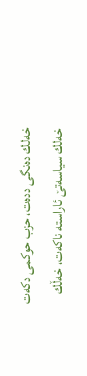خه‌لك ده‌نگی دده‌ت، حزب حوكمى دكه‌ت
خه‌لك سیاسه‌تێ ئاراسته‌ ناكه‌ت، خه‌ڵك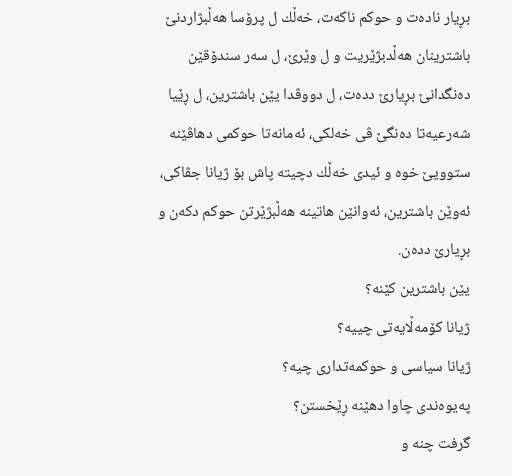بڕیار ناده‌ت و حوكم ناكه‌ت، خه‌ڵك ل پرۆسا هه‌ڵبژاردنێ باشترینان هه‌ڵدبژێریت و ل وێرێ، ل سه‌ر سندۆقێن ده‌نگدانێ بڕیارێ دده‌ت، ل دووڤدا یێن باشترین، ل ڕێیا شه‌رعیه‌تا ده‌نگێ ڤی خه‌لكی، ئه‌مانه‌تا حوكمی دهاڤێنه‌ ستوویێ خوه‌ و ئیدی خه‌ڵك دچیته‌ پاش بۆ ژیانا جڤاكی، ئه‌وێن باشترین، ئه‌وانێن هاتینه‌ هه‌ڵبژێرتن حوكم دكه‌ن و بڕیارێ دده‌ن.
یێن باشترین كێنه‌؟
ژیانا كۆمه‌ڵایه‌تی چییه‌؟
ژیانا سیاسی و حوكمه‌تداری چیه‌؟
په‌یوه‌ندی چاوا دهێنه‌ ڕێخستن؟
گرفت چنه‌ و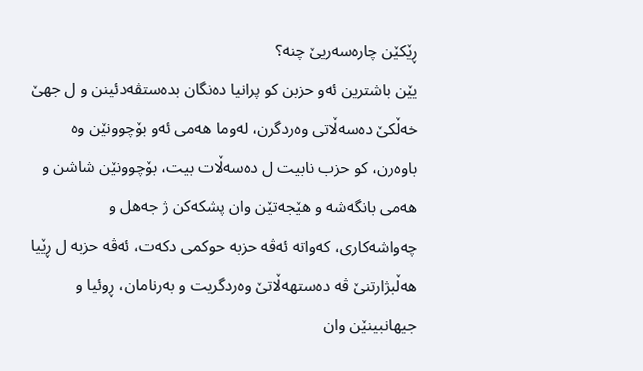ڕێكێن چاره‌سه‌ریێ چنه‌؟
یێن باشترین ئه‌و حزبن كو پرانیا ده‌نگان بده‌ستڤه‌دئینن و ل جهێ خه‌ڵكێ ده‌سه‌ڵاتی وه‌ردگرن، له‌وما هه‌می ئه‌و بۆچوونێن وه‌ باوه‌رن، كو حزب نابیت ل ده‌سه‌ڵات بیت، بۆچوونێن شاشن و هه‌می بانگه‌شه‌ و هێجه‌تێن وان پشكه‌كن ژ جه‌هل و چه‌واشه‌كاری، كه‌واته‌ ئه‌ڤه‌ حزبه‌ حوكمى دكه‌ت، ئه‌ڤه‌ حزبه‌ ل ڕێیا هه‌ڵبژارتنێ ڤه‌ ده‌ستهه‌ڵاتێ وه‌ردگریت و به‌رنامان، ڕوئیا و جیهانبینێن وان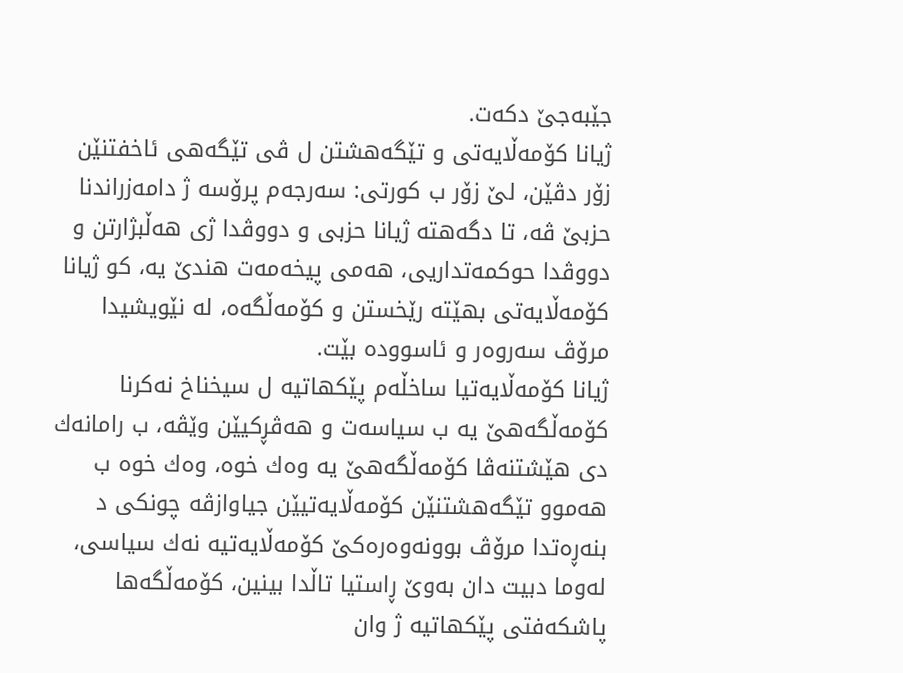جێبه‌جێ دكه‌ت.
ژیانا كۆمه‌ڵایه‌تی و تێگه‌هشتن ل ڤی تێگه‌هی ئاخفتنێن زۆر دڤێن، لێ زۆر ب كورتی: سه‌رجه‌م پرۆسه‌ ژ دامه‌زراندنا حزبێ ڤه‌، تا دگه‌هته‌ ژیانا حزبی و دووڤدا ژی هه‌ڵبژارتن و دووڤدا حوكمه‌تداریی، هه‌می پیخه‌مه‌ت هندێ یه‌، كو ژیانا كۆمه‌ڵایه‌تی بهێته‌ رێخستن و كۆمه‌ڵگه‌ه، له‌ نێویشیدا مرۆڤ سه‌روه‌ر و ئاسووده‌ بێت.
ژیانا كۆمه‌ڵایه‌تیا ساخڵه‌م پێكهاتیه‌ ل سیخناخ نه‌كرنا كۆمه‌ڵگه‌هێ یه‌ ب سیاسه‌ت و هه‌ڤڕكیێن وێڤه‌، ب رامانه‌ك دی هێشتنه‌ڤا كۆمه‌ڵگه‌هێ یه‌ وه‌ك خوه‌، وه‌ك خوه‌ ب هه‌موو تێگه‌هشتنێن كۆمه‌ڵایه‌تیێن جیاوازڤه‌ چونكی د بنه‌ڕه‌تدا مرۆڤ بوونه‌وه‌ره‌كێ كۆمه‌ڵایه‌تیه‌ نه‌ك سیاسی، له‌وما دبیت دان به‌وێ ڕاستیا تاڵدا بینین، كۆمه‌ڵگه‌ها پاشكه‌فتی پێكهاتیه‌ ژ وان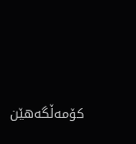كۆمه‌ڵگه‌هێن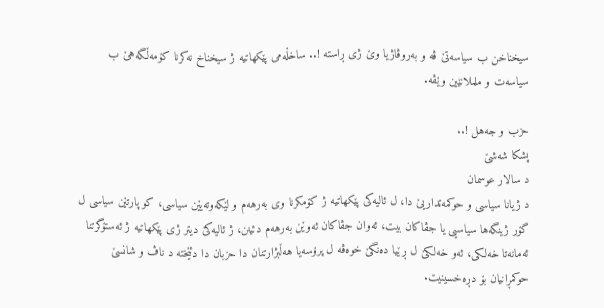سیخناخن ب سیاسه‌تێ ڤه‌ و به‌روڤاژیا وێ ژی ڕاسته‌ !.. ساخڵه‌مى پێكهاتیه‌ ژ سیخناخ نه‌كرنا كۆمه‌ڵگه‌هێ ب سیاسه‌ت و ململانێین وێڤه‌.

حزب و جه‌هل !..
پشكا شه‌شێ
د سالار عوسمان
د ژیانا سیاسی و حوكمه‌تداریێ دا، ل ئالیه‌كی پێكهاتیه‌ ژ كۆمكرنا وى به‌رهه‌م و لێكه‌وته‌یێن سیاسی، كو پارتێن سیاسی ل گۆر ژینگه‌ها سیاسیی یا جڤاكان بیت، ئه‌وان جڤاكان ئه‌وێن به‌رهه‌م دئینن، ژ ئالیه‌كێ دیتر ژی پێكهاتیه‌ ژ ئه‌ستۆگرتنا ئه‌مانه‌تا خه‌لكی، ئه‌و خه‌لكێ ل ڕێیا ده‌نگێ خوه‌ڤه‌ ل پرۆسه‌یا هه‌ڵبژارتنان دا حزبان دا دئێخته‌ د ناڤ و شانسێ حوكمڕانیان بۆ دڕه‌خسینیت.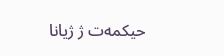حیكمه‌ت ژ ژیانا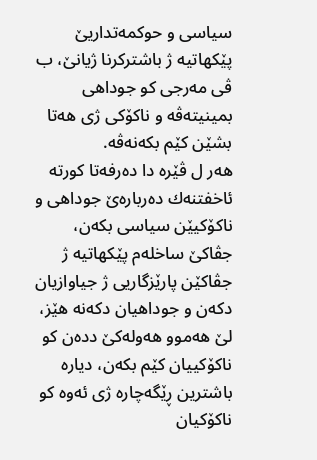سیاسی و حوكمه‌تداریێ پێكهاتیه‌ ژ باشتركرنا ژیانێ، ب ڤی مه‌رجی كو جوداهی بمینیته‌ڤه‌ و ناكۆكی ژی هه‌تا بشێن كێم بكه‌نه‌ڤه‌.
هه‌ر ل ڤێره‌ دا ده‌رفه‌تا كورته‌ ئاخفتنه‌ك ده‌رباره‌ێ جوداهی و ناكۆكیێن سیاسی بكه‌ن، جڤاكێ ساخله‌م پێكهاتیه‌ ژ جڤاكێن پارێزگاریی ژ جیاوازیان دكه‌ن و جوداهیان دكه‌نه‌ هێز، لێ هه‌موو هه‌وله‌كێ دده‌ن كو ناكۆكییان كێم بكه‌ن، دیاره‌ باشترین ڕێگه‌چاره‌ ژى ئه‌وه‌ كو ناكۆكیان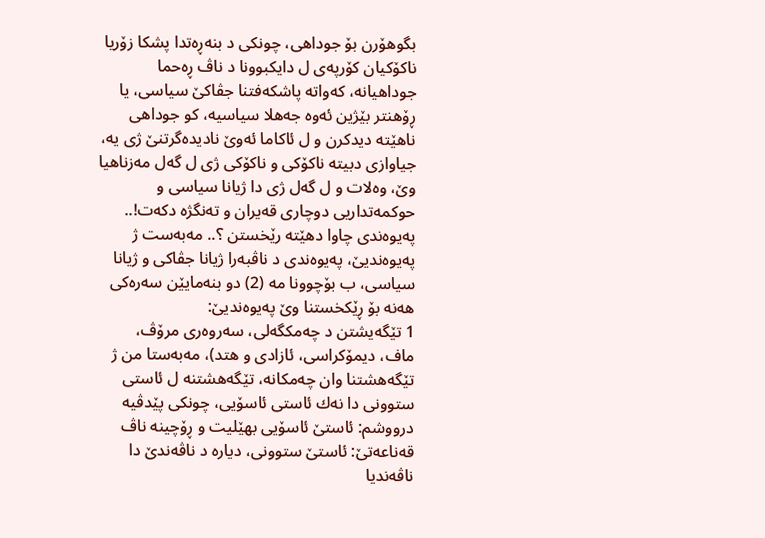بگوهۆرن بۆ جوداهی، چونكی د بنه‌ڕه‌تدا پشكا زۆریا ناكۆكیان كۆرپه‌ی ل دایكبوونا د ناڤ ڕه‌حما جوداهیانه‌، كه‌واته‌ پاشكه‌فتنا جڤاكێ سیاسی، یا ڕۆهنتر بێژین ئه‌وه‌ جه‌هلا سیاسیه‌، كو جوداهی ناهێته‌ دیدكرن و ل ئاكاما ئه‌وێ نادیده‌گرتنێ ژى یه‌، جیاوازی دبیته‌ ناكۆكی و ناكۆكی ژى ل گه‌ل مه‌زناهیا وێ، وه‌لات و ل گه‌ل ژى دا ژیانا سیاسی و حوكمه‌تداریی دوچاری قه‌یران و ته‌نگژه‌ دكه‌ت!..
په‌یوه‌ندی چاوا دهێته‌ رێخستن ؟.. مه‌به‌ست ژ په‌یوه‌ندیێ، په‌یوه‌ندی د ناڤبه‌را ژیانا جڤاكی و ژیانا سیاسی، ب بۆچوونا مه‌ (2) دو بنه‌مایێن سه‌ره‌كی هه‌نه‌ بۆ ڕێكخستنا وێ په‌یوه‌ندیێ:
1 تێگه‌یشتن د چه‌مكگه‌لی، سه‌روه‌ری مرۆڤ، ماف، دیمۆكراسی، ئازادی و هتد)، مه‌به‌ستا من ژ تێگه‌هشتنا وان چه‌مكانه‌، تێگه‌هشتنه‌ ل ئاستی ستوونی دا نه‌ك ئاستی ئاسۆیی، چونكی پێدڤیه‌ درووشم: ئاستێ ئاسۆیی بهێلیت و ڕۆچینه‌ ناڤ قه‌ناعه‌تێ: ئاستێ ستوونی، دیاره‌ د ناڤه‌ندێ دا ناڤه‌ندیا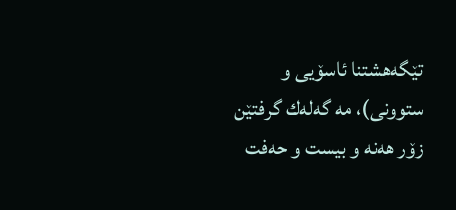تێگه‌هشتنا ئاسۆیی و ستوونی)، مه‌ گه‌له‌ك گرفتێن زۆر هه‌نه‌ و بیست و حه‌فت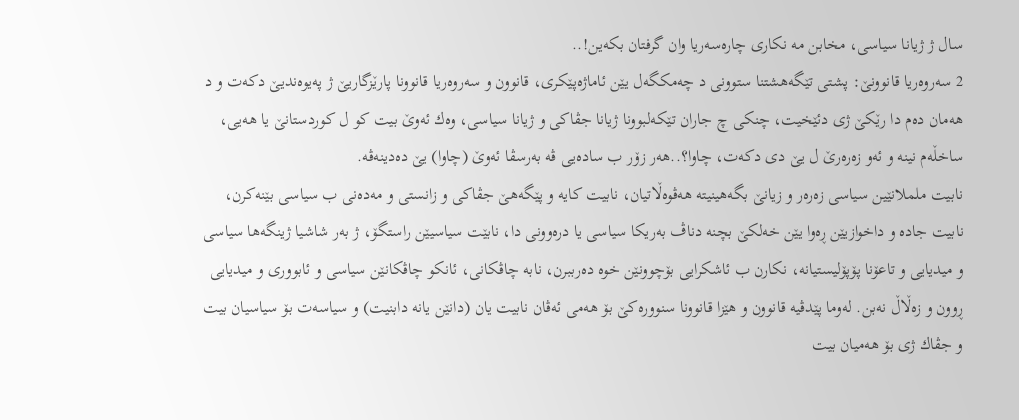سال ژ ژیانا سیاسی، مخابن مه‌ نكاری چاره‌سه‌ریا وان گرفتان بكه‌ین!..
2 سه‌روه‌ریا قانوونێ: پشتی تێگه‌هشتنا ستوونی د چه‌مكگه‌ل یێن ئاماژه‌پێكرى، قانوون و سه‌روه‌ریا قانوونا پارێزگاریێ ژ په‌یوه‌ندیێ دكه‌ت و د هه‌مان ده‌م دا رێكێ ژى دئێخیت، چنكی چ جاران تێكه‌لبوونا ژیانا جڤاكی و ژیانا سیاسی، وه‌ك ئه‌وێ بیت كو ل كوردستانێ یا هه‌یى، ساخڵه‌م نینه‌ و ئه‌و زه‌ره‌رێ ل یێ دی دكه‌ت، چاوا؟..هه‌ر زۆر ب ساده‌یی ڤه‌ به‌رسڤا ئه‌وێ (چاوا) یێ ده‌دینه‌ڤه‌.
نابیت ململانێین سیاسی زه‌ره‌ر و زیانێ بگه‌هینیته‌ هه‌ڤوه‌ڵاتیان، نابیت كایه‌ و پێگه‌هێ جڤاكی و زانستی و مه‌ده‌نی ب سیاسی بێنه‌كرن، نابیت جاده‌ و داخوازیێن ڕه‌وا یێن خه‌لكێ بچنه‌ دناڤ به‌ریكا سیاسی یا دره‌وونى دا، نابێت سیاسیێن راستگۆ، ژ به‌ر شاشیا ژینگه‌ها سیاسی و میدیایی و تاعۆنا پۆپۆلیستیانه‌، نكارن ب ئاشكرایى بۆچوونێن خوه‌ ده‌رببرن، نابه‌ چاڤكانی، ئانكو چاڤكانێن سیاسی و ئابووری و میدیایی ڕوون و زه‌ڵاڵ نه‌بن. له‌وما پێدڤیه‌ قانوون و هێزا قانوونا سنووره‌كێ بۆ هه‌می ئه‌ڤان نابیت یان (دانێن یانه‌ دابنیت) و سیاسه‌ت بۆ سیاسیان بیت و جڤاك ژی بۆ هه‌میان بیت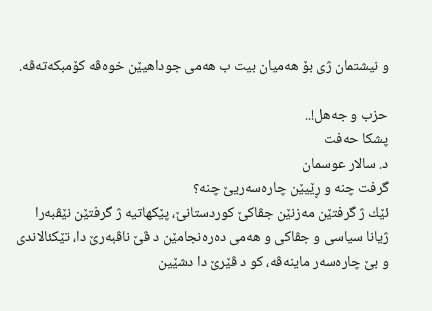و نیشتمان ژی بۆ هه‌میان بیت ب هه‌می جوداهیێن خوه‌ڤه‌ كۆمبكه‌ته‌ڤه‌.

حزب و جه‌هل!..
پشكا حه‌فت
د. سالار عوسمان
گرفت چنه‌ و ڕێیێن چاره‌سه‌ریێ چنه‌؟
ئێك ژ گرفتێن مه‌زنێن جڤاكێ كوردستانێ، پێكهاتیه‌ ژ گرفتێن نێڤبه‌را ژیانا سیاسی و جڤاكى و هه‌می ده‌ره‌نجامێن د ڤێ ناڤبه‌رێ دا، تێكئالاندی و بێ چاره‌سه‌ر ماینه‌ڤه‌، كو د ڤێرێ دا دشێین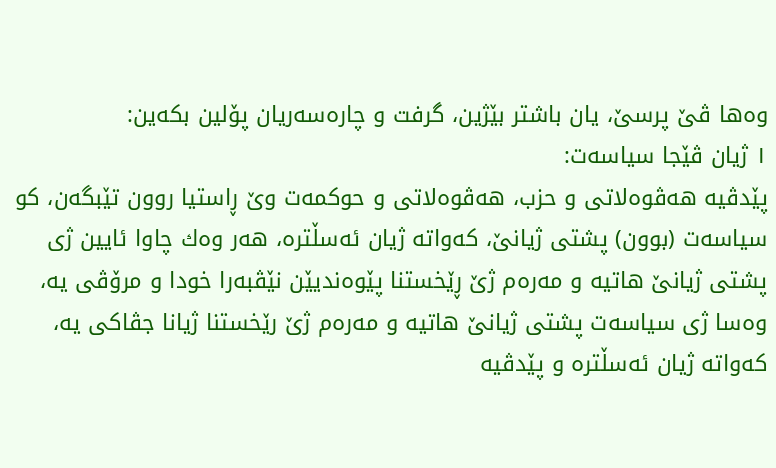وه‌ها ڤێ پرسێ، یان باشتر بێژین، گرفت و چاره‌سه‌ریان پۆلین بكه‌ین:
١ ژیان ڤێجا سیاسه‌ت:
پێدڤیه‌ هه‌ڤوه‌لاتی و حزب، هه‌ڤوه‌لاتی و حوكمه‌ت وێ ڕاستیا روون تێبگه‌ن، كو سیاسه‌ت (بوون) پشتی ژیانێ، كه‌واته‌ ژیان ئه‌سڵتره‌، هه‌ر وه‌ك چاوا ئایین ژی پشتی ژیانێ هاتیه‌ و مه‌ره‌م ژێ ڕێخستنا پێوه‌ندیێن نێڤبه‌را خودا و مرۆڤى یه‌، وه‌سا ژی سیاسه‌ت پشتی ژیانێ هاتیه‌ و مه‌ره‌م ژێ رێخستنا ژیانا جڤاكى یه‌، كه‌واته‌ ژیان ئه‌سڵتره‌ و پێدڤیه‌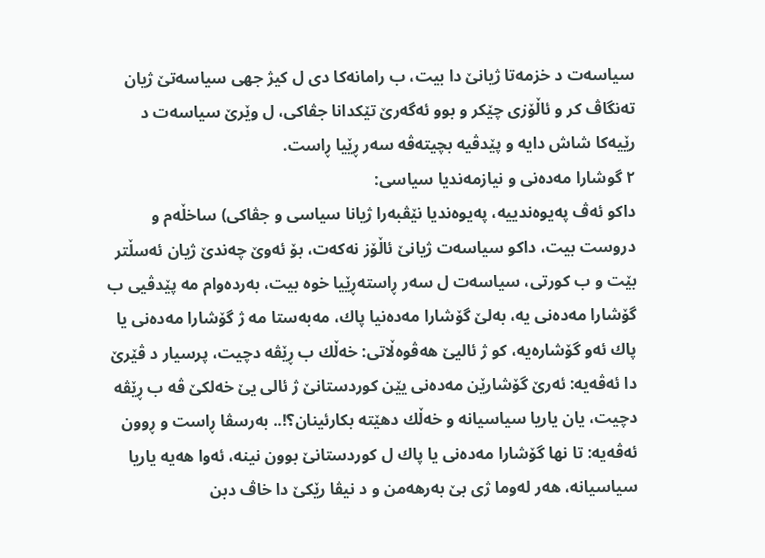سیاسه‌ت د خزمه‌تا ژیانێ دا بیت، ب رامانه‌كا دی ل كیژ جهی سیاسه‌تێ ژیان ته‌نگاڤ كر و ئاڵۆزی چێكر و بوو ئه‌گه‌رێ تێكدانا جڤاكى، ل وێرێ سیاسه‌ت د رێیه‌كا شاش دایه‌ و پێدڤیه‌ بچیته‌ڤه‌ سه‌ر ڕێیا ڕاست.
٢ گوشارا مه‌ده‌نی و نیازمه‌ندیا سیاسی:
داكو ئه‌ڤ په‌یوه‌ندییه‌، په‌یوه‌ندیا نێڤبه‌را ژیانا سیاسی و جڤاكى) ساخڵه‌م و دروست بیت، داكو سیاسه‌ت ژیانێ ئاڵۆز نه‌كه‌ت، بۆ ئه‌وێ چه‌ندێ ژیان ئه‌سڵتر بێت و ب كورتی، سیاسه‌ت ل سه‌ر ڕاسته‌ڕێیا خوه‌ بیت، به‌رده‌وام مه‌ پێدڤیی ب گۆشارا مه‌ده‌نی یه‌، به‌لێ گۆشارا مه‌ده‌نیا پاك، مه‌به‌ستا مه‌ ژ گۆشارا مه‌ده‌نی یا پاك ئه‌و گۆشاره‌یه‌، كو ژ ئالیێ هه‌ڤوه‌ڵاتی: خه‌ڵك ب ڕێڤه‌ دچیت، پرسیار د ڤێرێ دا ئه‌ڤه‌یه‌: ئه‌رێ گۆشارێن مه‌ده‌نی یێن كوردستانێ ژ ئالی یێ خه‌لكێ ڤه‌ ب ڕێڤه‌ دچیت، یان یاریا سیاسیانه‌ و خه‌ڵك دهێته‌ بكارئینان؟!.. به‌رسڤا ڕاست و ڕوون ئه‌ڤه‌یه‌: تا نها گۆشارا مه‌ده‌نی یا پاك ل كوردستانێ بوون نینه‌، ئه‌وا هه‌یه‌ یاریا سیاسیانه‌، هه‌ر له‌وما ژی بێ به‌رهه‌من و د نیڤا رێكێ دا خاڤ دبن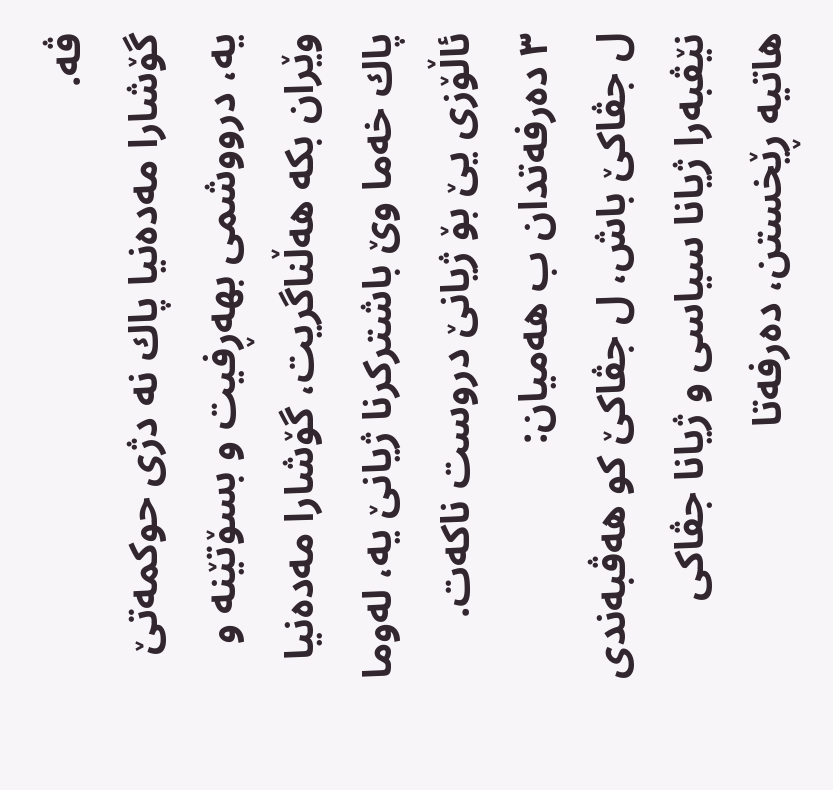ڤه‌.
گۆشارا مه‌ده‌نیا پاك نه‌ دژی حوكمه‌تێ یه‌، درووشمی بهه‌ڕفیت و بسۆتێنه‌ و وێران بكه‌ هه‌ڵناگریت، گۆشارا مه‌ده‌نیا پاك خه‌ما وێ باشتركرنا ژیانێ یه‌، له‌وما ئاڵۆزی یێ بۆ ژیانێ دروست ناكه‌ت.
٣ ده‌رفه‌تدان ب هه‌میان:
ل جڤاكێ باش، ل جڤاكێ كو هه‌ڤبه‌ندی نێڤبه‌را ژیانا سیاسی و ژیانا جڤاكی هاتیه‌ ڕێخستن، ده‌رفه‌تا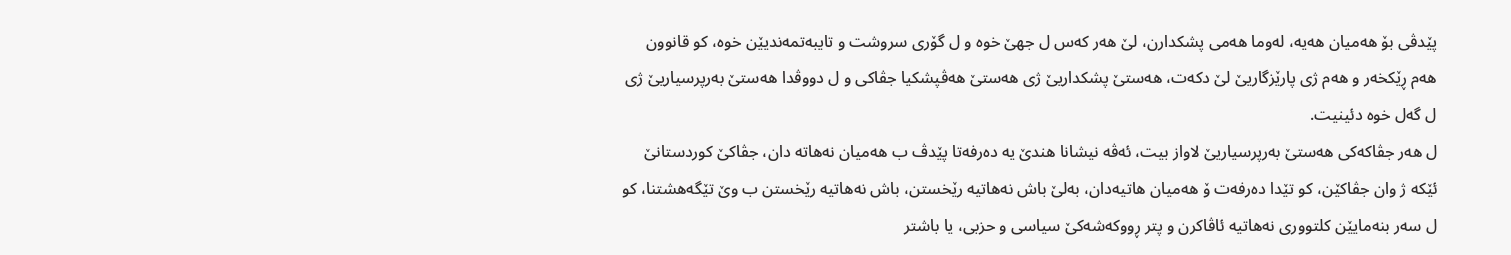پێدڤی بۆ هه‌میان هه‌یه‌، له‌وما هه‌می پشكدارن، لێ هه‌ر كه‌س ل جهێ خوه‌ و ل گۆری سروشت و تایبه‌تمه‌ندیێن خوه‌، كو قانوون هه‌م ڕێكخه‌ر و هه‌م ژی پارێزگاریێ لێ دكه‌ت، هه‌ستێ پشكداریێ ژی هه‌ستێ هه‌ڤپشكیا جڤاكى و ل دووڤدا هه‌ستێ به‌رپرسیاریێ ژی ل گه‌ل خوه‌ دئینیت.
ل هه‌ر جڤاكه‌كى هه‌ستێ به‌رپرسیاریێ لاواز بیت، ئه‌ڤه‌ نیشانا هندێ یه‌ ده‌رفه‌تا پێدڤ ب هه‌میان نه‌هاته‌ دان، جڤاكێ كوردستانێ ئێكه‌ ژ وان جڤاكێن، كو تێدا ده‌رفه‌ت ۆ هه‌میان هاتیه‌دان، به‌لێ باش نه‌هاتیه‌ رێخستن، باش نه‌هاتیه‌ رێخستن ب وێ تێگه‌هشتنا، كو ل سه‌ر بنه‌مایێن كلتووری نه‌هاتیه‌ ئاڤاكرن و پتر ڕووكه‌شه‌كێ سیاسی و حزبی، یا باشتر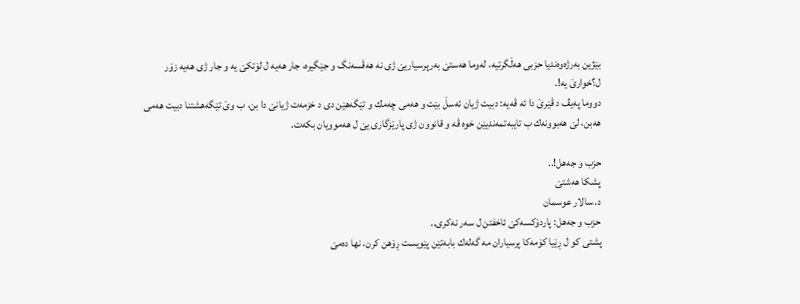بێژین به‌رژه‌وه‌ندیا حزبی هه‌ڵگرتیه‌، له‌وما هه‌ستێ به‌رپرسیاریێ ژی نه‌ هه‌ڤسه‌نگ و جێگیره‌، جار هه‌یه‌ ل لۆتكێ یه‌ و جار ژی هه‌یه‌ زۆر ل؟خوارێ یه‌!.
دووما په‌یڤ د ڤێرێ دا ئه‌ ڤه‌یه‌: دبیت ژیان ئه‌سڵ بێت و هه‌می چه‌مك و تێگه‌هێن دی د خزمه‌ت ژیانێ دا بن، ب وێ تێگه‌هشتنا دبیت هه‌می هه‌بن، لێ هه‌بوونه‌ك ب تایبه‌تمه‌ندیێن خوه‌ ڤه‌ و قانوون ژی پارێزگاری یێ ل هه‌موویان بكه‌ت.

حزب و جه‌هل!..
پشكا هه‌شتێ
د. سالار عوسمان
حزب و جه‌هل: پاردۆكسه‌كێ ئاخفتن ل سه‌ر نه‌كری..
پشتی كو ل ڕێیا كۆمه‌كا پرسیاران مه‌ گه‌له‌ك بابه‌تێن پێویست ڕۆهن كرن، نها ده‌مێ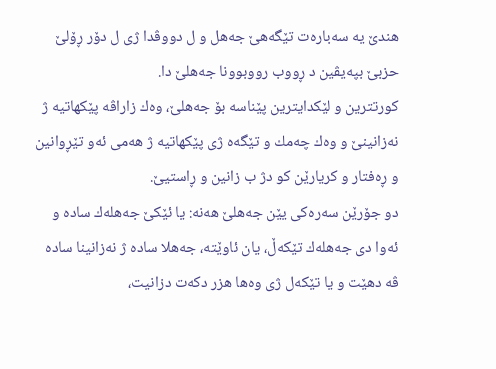هندێ یه‌ سه‌باره‌ت تێگه‌هێ جه‌هل و ل دووڤدا ژی ل دۆر ڕۆلێ حزبێ بپه‌یڤین د ڕووب رووبوونا جه‌هلێ دا.
كورتترین و لێكدایترین پێناسه‌ بۆ جه‌هلێ، وه‌ك زاراڤه‌ پێكهاتیه‌ ژ نه‌زانینێ و وه‌ك چه‌مك و تێگه‌ه ژی پێكهاتیه‌ ژ هه‌می ئه‌و تێڕوانین و ڕه‌فتار و كریارێن كو دژ ب زانین و ڕاستیێ.
دو جۆرێن سه‌ره‌كی یێن جه‌هلێ هه‌نه‌: یا ئێكێ جه‌هله‌ك ساده‌ و ئه‌وا دی جه‌هله‌ك تێكه‌ڵ، یان ئاوێته‌، جه‌هلا ساده‌ ژ نه‌زانینا ساده‌ ڤه‌ دهێت و یا تێكه‌ل ژی وه‌ها هزر دكه‌ت دزانیت،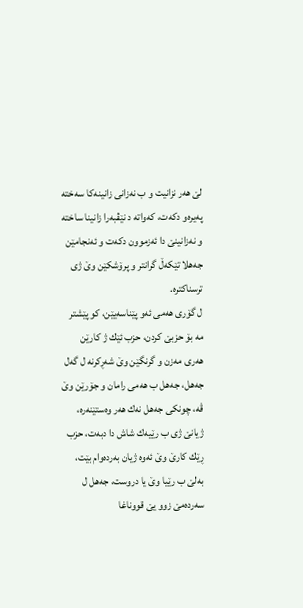لێ هه‌ر نزانیت و ب نه‌زانی زانینه‌كا سه‌خته‌ په‌یره‌و دكه‌ت، كه‌واته‌ د نێڤبه‌را زانینا ساخته‌ و نه‌زانینێ دا ئه‌زموون دكه‌ت و ئه‌نجامێن جه‌هلا تێكه‌ڵ گرانتر و پرۆشكێن وێ ژی ترسناكتره‌.
ل گۆری هه‌می ئه‌و پێناسه‌یێن، كو پێشتر مه‌ بۆ حزبێ كردن، حزب ئێك ژ كارێن هه‌ری مه‌زن و گرنگێن وێ شه‌ڕكرنه‌ ل گه‌ل جه‌هل، جه‌هل ب هه‌می رامان و جۆرێن وێ ڤه‌، چونكی جه‌هل نه‌ك هه‌ر وه‌ستێنه‌ره‌، ژیانێ ژی ب رێیه‌ك شاش دا دبه‌ت، حزب ڕێك كارێ وێ ئه‌وه‌ ژیان به‌رده‌وام بێت، به‌لێ ب رێیا وێ یا دروست، جه‌هل ل سه‌رده‌مێ زوو یێ قووناغا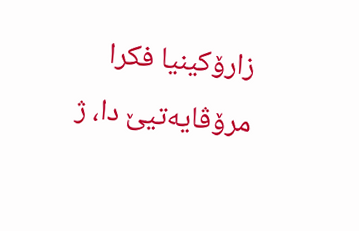زارۆكینیا فكرا مرۆڤایه‌تیێ دا، ژ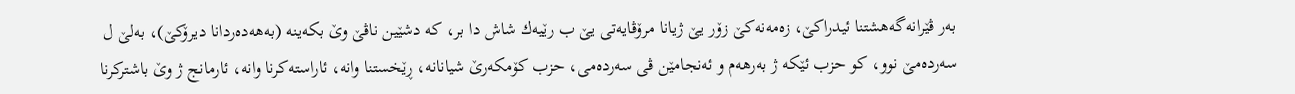به‌ر ڤێرانه‌گه‌هشتنا ئیدراكێ، زه‌مه‌نه‌كێ زۆر یێ ژیانا مرۆڤایه‌تی یێ ب رێیه‌ك شاش دا بر، كه‌ دشێین ناڤێ وێ بكه‌ینه‌ (به‌هه‌ده‌ردانا دیرۆكێ)، به‌لێ ل سه‌رده‌مێ نوو، كو حزب ئێكه‌ ژ به‌رهه‌م و ئه‌نجامێن ڤی سه‌رده‌می، حزب كۆمكه‌رێ شیانانه‌، ڕێخستنا وانه‌، ئاراسته‌كرنا وانه‌، ئارمانج ژ وێ باشتركرنا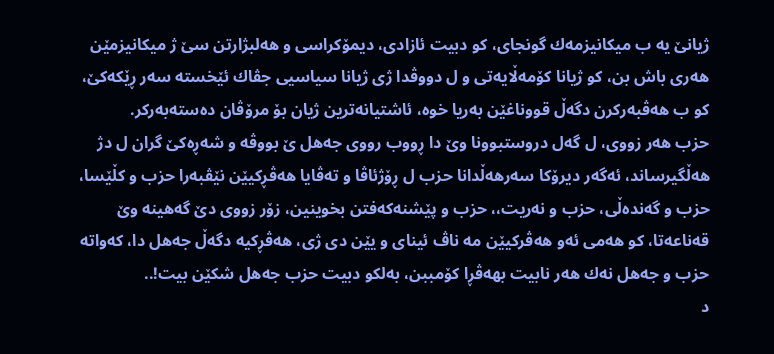ژیانێ یه‌ ب میكانیزمه‌ك گونجای، كو دبیت ئازادی، دیمۆكراسی و هه‌لبژارتن سێ ژ میكانیزمێن هه‌ری باش بن، كو ژیانا كۆمه‌ڵایه‌تی و ل دووڤدا ژی ژیانا سیاسیی جڤاك ئێخسته‌ سه‌ر ڕێكه‌كێ، كو ب هه‌ڤبه‌ركرن دگه‌ڵ قووناغێن به‌ریا خوه‌، ئاشتیانه‌ترین ژیان بۆ مرۆڤان ده‌سته‌به‌ركر.
حزب هه‌ر زووی، ل گه‌ل دروستبوونا وێ دا ڕووب رووی جه‌هل ێ بووڤه‌ و شه‌ڕه‌كێ گران ل دژ هه‌ڵگیرساند، ئه‌گه‌ر دیرۆكا سه‌رهه‌ڵدانا حزب ل ڕۆژئاڤا و ته‌ڤایا هه‌ڤڕكیێن نێڤبه‌را حزب و كڵێسا، حزب و گه‌نده‌ڵی، حزب و نه‌ریت،، حزب و پێشنه‌كه‌فتن بخوینین، زۆر زووی دێ گه‌هینه‌ وێ قه‌ناعه‌تا، كو هه‌می ئه‌و هه‌ڤركیێن مه‌ ناڤ ئینای و یێن دی ژی، هه‌ڤڕكیه‌ دگه‌ڵ جه‌هل دا، كه‌واته‌ حزب و جه‌هل نه‌ك هه‌ر نابیت بهه‌ڤڕا كۆمببن، به‌لكو دبیت حزب جه‌هل شكێن بیت!..
د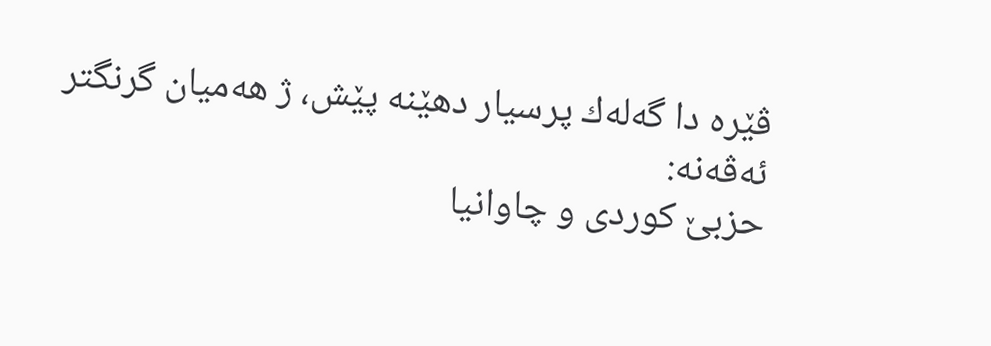ڤێره‌ دا گه‌له‌ك پرسیار دهێنه‌ پێش، ژ هه‌میان گرنگتر ئه‌ڤه‌نه‌:
حزبێ كوردی و چاوانیا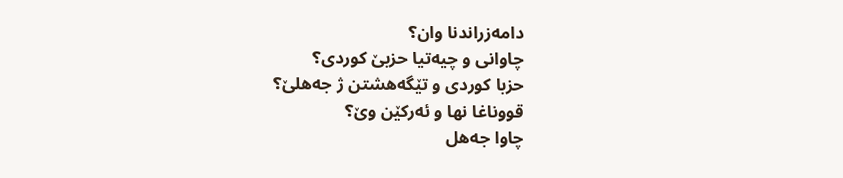دامه‌زراندنا وان؟
چاوانی و چیه‌تیا حزبێ كوردی؟
حزبا كوردی و تێگه‌هشتن ژ جه‌هلێ؟
قووناغا نها و ئه‌ركێن وێ؟
چاوا جه‌هل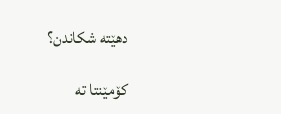دهێته‌ شكاندن؟

کۆمێنتا تە